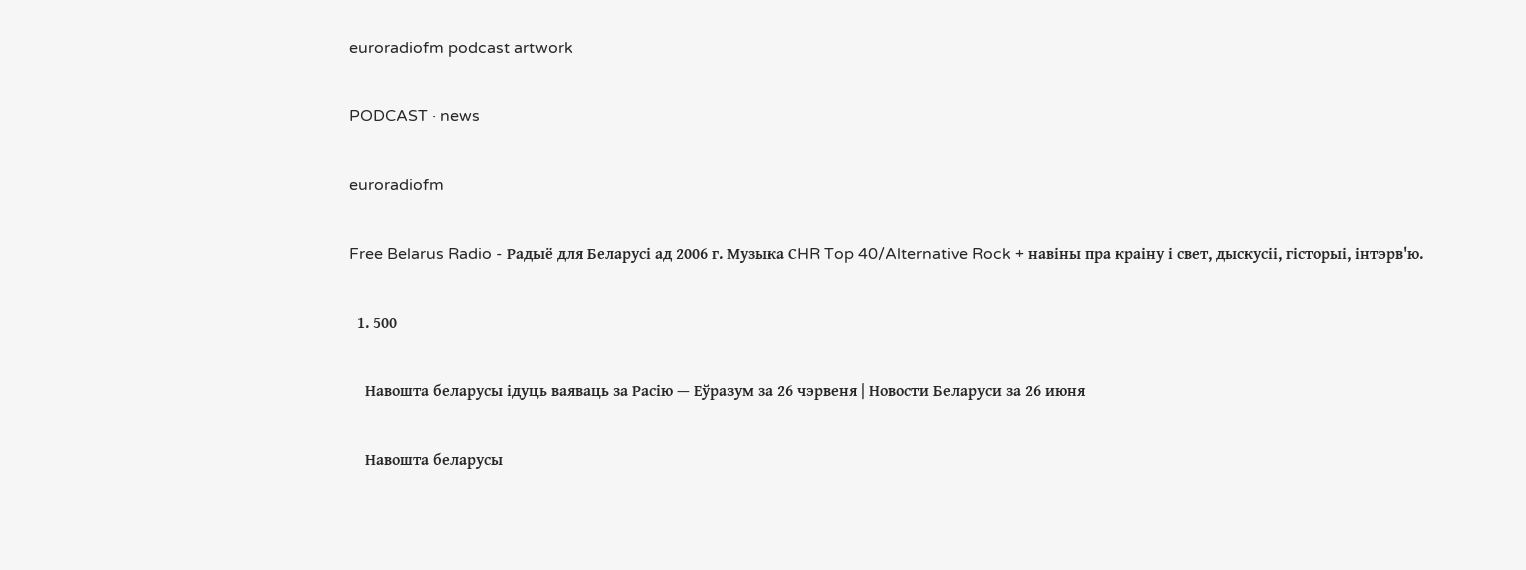euroradiofm podcast artwork

PODCAST · news

euroradiofm

Free Belarus Radio - Радыё для Беларусі ад 2006 г. Музыка СHR Top 40/Alternative Rock + навіны пра краіну і свет, дыскусіі, гісторыі, інтэрв'ю.

  1. 500

    Навошта беларусы ідуць ваяваць за Расію — Еўразум за 26 чэрвеня | Новости Беларуси за 26 июня

    Навошта беларусы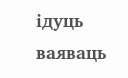ідуць ваяваць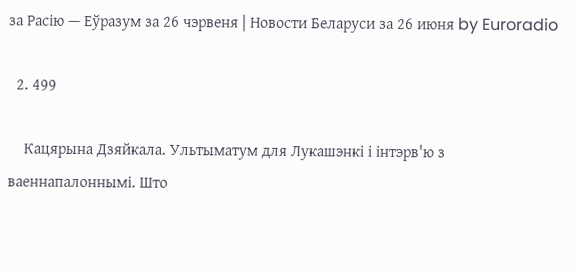за Расію — Еўразум за 26 чэрвеня | Новости Беларуси за 26 июня by Euroradio

  2. 499

    Кацярына Дзяйкала. Ультыматум для Лукашэнкі і інтэрв'ю з ваеннапалоннымі. Што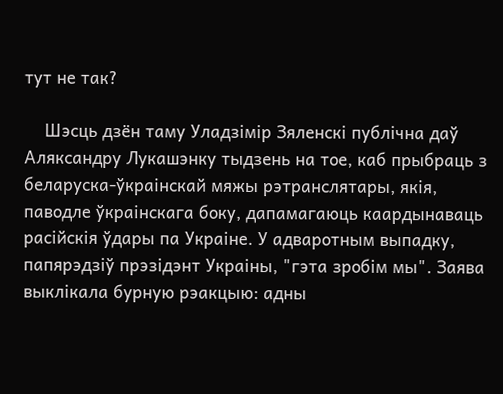тут не так?

    Шэсць дзён таму Уладзімір Зяленскі публічна даў Аляксандру Лукашэнку тыдзень на тое, каб прыбраць з беларуска-ўкраінскай мяжы рэтранслятары, якія, паводле ўкраінскага боку, дапамагаюць каардынаваць расійскія ўдары па Украіне. У адваротным выпадку, папярэдзіў прэзідэнт Украіны, "гэта зробім мы". Заява выклікала бурную рэакцыю: адны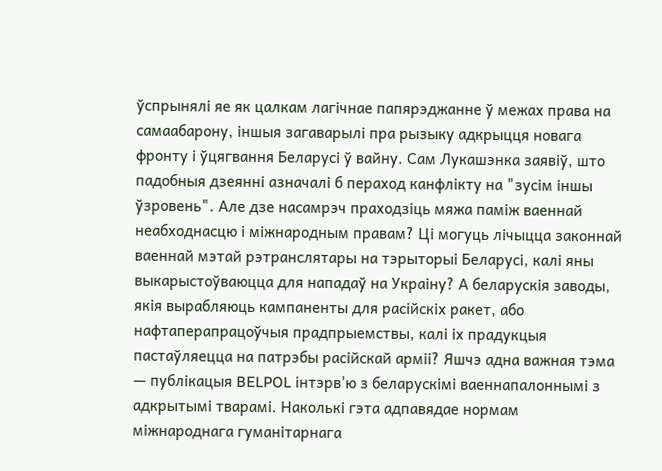ўспрынялі яе як цалкам лагічнае папярэджанне ў межах права на самаабарону, іншыя загаварылі пра рызыку адкрыцця новага фронту і ўцягвання Беларусі ў вайну. Сам Лукашэнка заявіў, што падобныя дзеянні азначалі б пераход канфлікту на "зусім іншы ўзровень". Але дзе насамрэч праходзіць мяжа паміж ваеннай неабходнасцю і міжнародным правам? Ці могуць лічыцца законнай ваеннай мэтай рэтранслятары на тэрыторыі Беларусі, калі яны выкарыстоўваюцца для нападаў на Украіну? А беларускія заводы, якія вырабляюць кампаненты для расійскіх ракет, або нафтаперапрацоўчыя прадпрыемствы, калі іх прадукцыя пастаўляецца на патрэбы расійскай арміі? Яшчэ адна важная тэма — публікацыя BELPOL інтэрв'ю з беларускімі ваеннапалоннымі з адкрытымі тварамі. Наколькі гэта адпавядае нормам міжнароднага гуманітарнага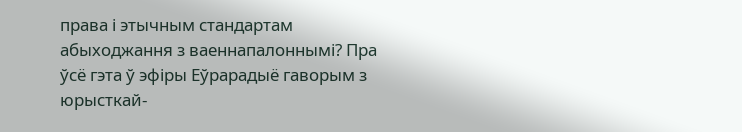права і этычным стандартам абыходжання з ваеннапалоннымі? Пра ўсё гэта ў эфіры Еўрарадыё гаворым з юрысткай-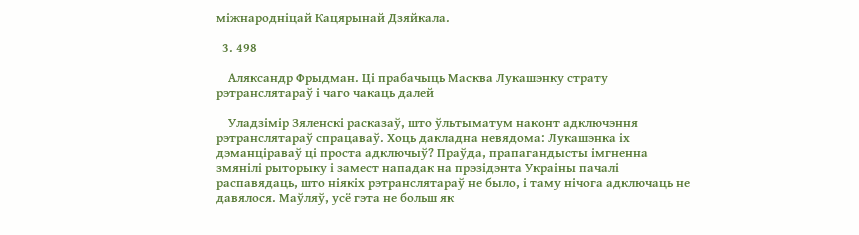міжнародніцай Кацярынай Дзяйкала.

  3. 498

    Аляксандр Фрыдман. Ці прабачыць Масква Лукашэнку страту рэтранслятараў і чаго чакаць далей

    Уладзімір Зяленскі расказаў, што ўльтыматум наконт адключэння рэтранслятараў спрацаваў. Хоць дакладна невядома: Лукашэнка іх дэманціраваў ці проста адключыў? Праўда, прапагандысты імгненна змянілі рыторыку і замест нападак на прэзідэнта Украіны пачалі распавядаць, што ніякіх рэтранслятараў не было, і таму нічога адключаць не давялося. Маўляў, усё гэта не больш як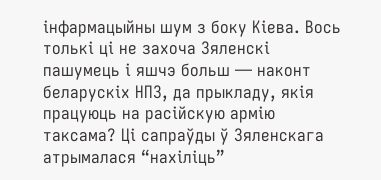інфармацыйны шум з боку Кіева. Вось толькі ці не захоча Зяленскі пашумець і яшчэ больш — наконт беларускіх НПЗ, да прыкладу, якія працуюць на расійскую армію таксама? Ці сапраўды ў Зяленскага атрымалася “нахіліць”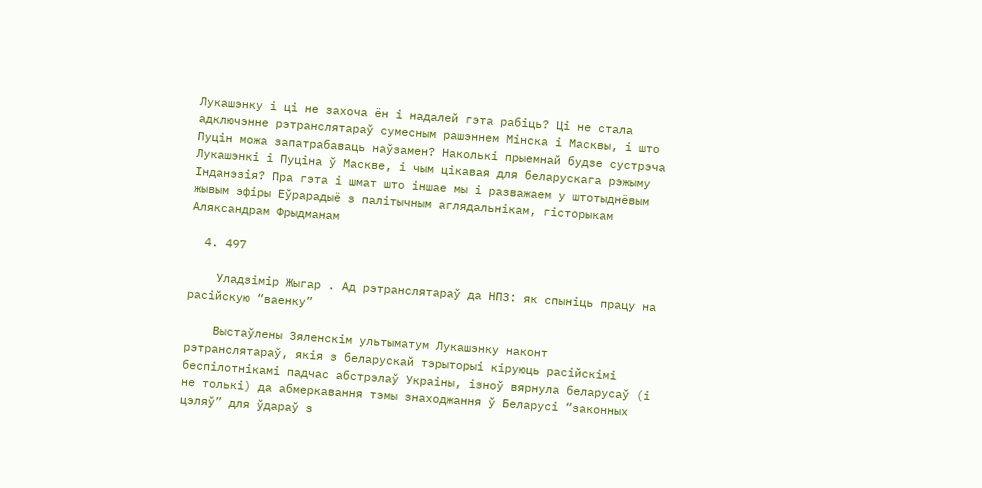Лукашэнку і ці не захоча ён і надалей гэта рабіць? Ці не стала адключэнне рэтранслятараў сумесным рашэннем Мінска і Масквы, і што Пуцін можа запатрабаваць наўзамен? Наколькі прыемнай будзе сустрэча Лукашэнкі і Пуціна ў Маскве, і чым цікавая для беларускага рэжыму Інданэзія? Пра гэта і шмат што іншае мы і разважаем у штотыднёвым жывым эфіры Еўрарадыё з палітычным аглядальнікам, гісторыкам Аляксандрам Фрыдманам

  4. 497

    Уладзімір Жыгар . Ад рэтранслятараў да НПЗ: як спыніць працу на расійскую “ваенку”

    Выстаўлены Зяленскім ультыматум Лукашэнку наконт рэтранслятараў, якія з беларускай тэрыторыі кіруюць расійскімі беспілотнікамі падчас абстрэлаў Украіны, ізноў вярнула беларусаў (і не толькі) да абмеркавання тэмы знаходжання ў Беларусі “законных цэляў” для ўдараў з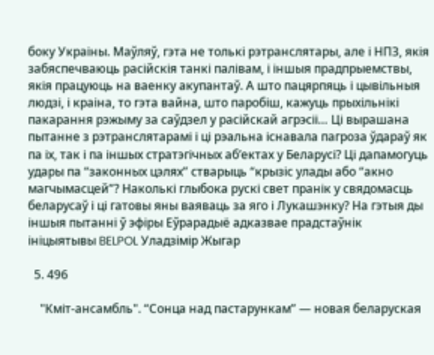боку Украіны. Маўляў, гэта не толькі рэтранслятары, але і НПЗ, якія забяспечваюць расійскія танкі палівам, і іншыя прадпрыемствы, якія працуюць на ваенку акупантаў. А што пацярпяць і цывільныя людзі, і краіна, то гэта вайна, што паробіш, кажуць прыхільнікі пакарання рэжыму за саўдзел у расійскай агрэсіі… Ці вырашана пытанне з рэтранслятарамі і ці рэальна існавала пагроза ўдараў як па іх, так і па іншых стратэгічных аб’ектах у Беларусі? Ці дапамогуць удары па “законных цэлях” стварыць “крызіс улады або “акно магчымасцей”? Наколькі глыбока рускі свет пранік у свядомасць беларусаў і ці гатовы яны ваяваць за яго і Лукашэнку? На гэтыя ды іншыя пытанні ў эфіры Еўрарадыё адказвае прадстаўнік ініцыятывы BELPOL Уладзімір Жыгар

  5. 496

    "Кміт-ансамбль". “Сонца над пастарункам” — новая беларуская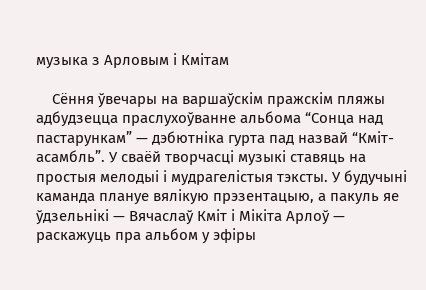музыка з Арловым і Кмітам

    Сёння ўвечары на варшаўскім пражскім пляжы адбудзецца праслухоўванне альбома “Сонца над пастарункам” — дэбютніка гурта пад назвай “Кміт-асамбль”. У сваёй творчасці музыкі ставяць на простыя мелодыі і мудрагелістыя тэксты. У будучыні каманда плануе вялікую прэзентацыю, а пакуль яе ўдзельнікі — Вячаслаў Кміт і Мікіта Арлоў — раскажуць пра альбом у эфіры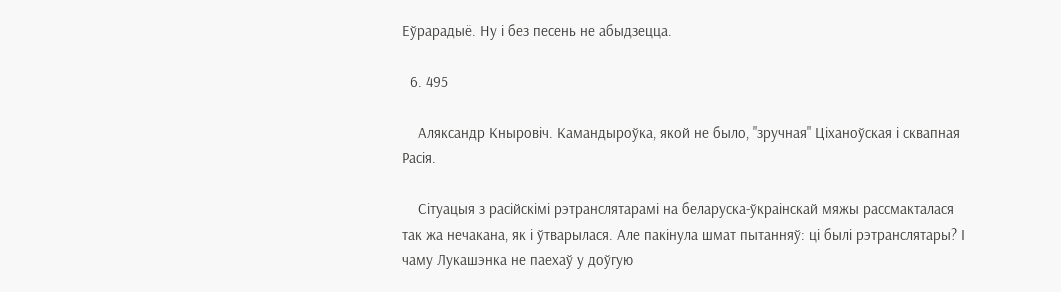Еўрарадыё. Ну і без песень не абыдзецца.

  6. 495

    Аляксандр Кныровіч. Камандыроўка, якой не было, "зручная" Ціханоўская і сквапная Расія.

    Сітуацыя з расійскімі рэтранслятарамі на беларуска-ўкраінскай мяжы рассмакталася так жа нечакана, як і ўтварылася. Але пакінула шмат пытанняў: ці былі рэтранслятары? І чаму Лукашэнка не паехаў у доўгую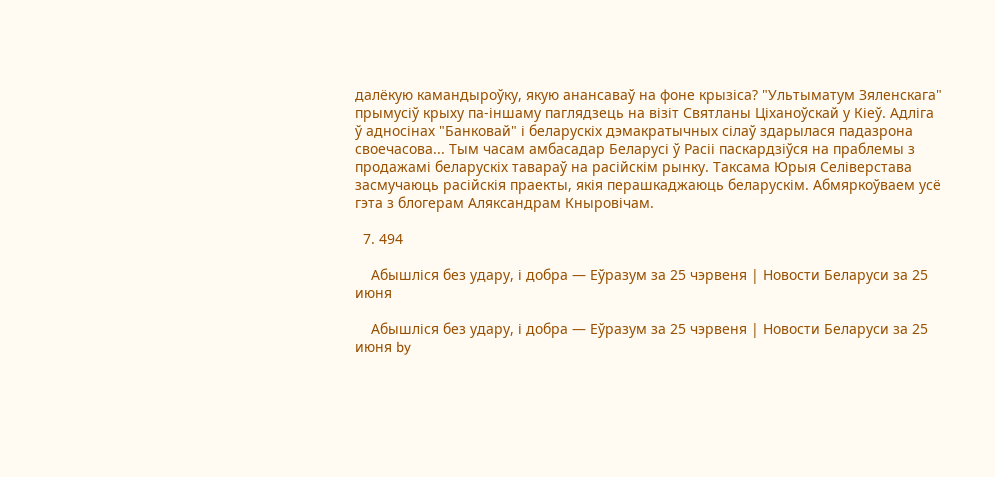далёкую камандыроўку, якую анансаваў на фоне крызіса? "Ультыматум Зяленскага" прымусіў крыху па-іншаму паглядзець на візіт Святланы Ціханоўскай у Кіеў. Адліга ў адносінах "Банковай" і беларускіх дэмакратычных сілаў здарылася падазрона своечасова... Тым часам амбасадар Беларусі ў Расіі паскардзіўся на праблемы з продажамі беларускіх тавараў на расійскім рынку. Таксама Юрыя Селіверстава засмучаюць расійскія праекты, якія перашкаджаюць беларускім. Абмяркоўваем усё гэта з блогерам Аляксандрам Кныровічам.

  7. 494

    Абышліся без удару, і добра — Еўразум за 25 чэрвеня | Новости Беларуси за 25 июня

    Абышліся без удару, і добра — Еўразум за 25 чэрвеня | Новости Беларуси за 25 июня by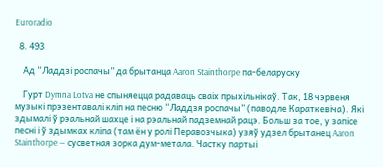Euroradio

  8. 493

    Ад “Ладдзі роспачы” да брытанца Aaron Stainthorpe па-беларуску

    Гурт Dymna Lotva не спыняецца радаваць сваіх прыхільнікаў. Так, 18 чэрвеня музыкі прэзентавалі кліп на песню “Ладдзя роспачы” (паводле Караткевіча). Які здымалі ў рэальнай шахце і на рэальнай падземнай рацэ. Больш за тое, у запісе песні і ў здымках кліпа (там ён у ролі Перавозчыка) узяў удзел брытанец Aaron Stainthorpe — сусветная зорка дум-метала. Частку партыі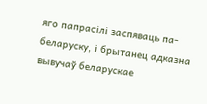яго папрасілі заспяваць па-беларуску, і брытанец адказна вывучаў беларускае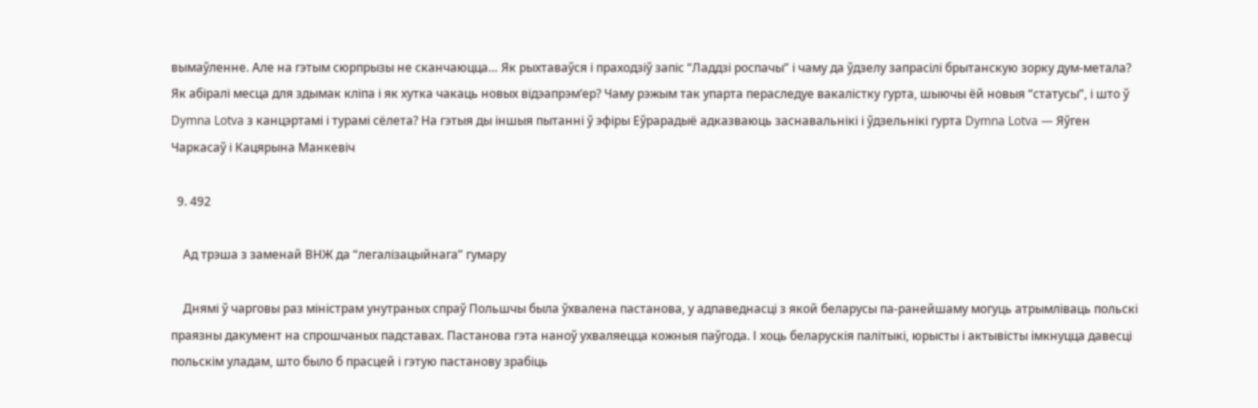вымаўленне. Але на гэтым сюрпрызы не сканчаюцца… Як рыхтаваўся і праходзіў запіс “Ладдзі роспачы” і чаму да ўдзелу запрасілі брытанскую зорку дум-метала? Як абіралі месца для здымак кліпа і як хутка чакаць новых відэапрэм’ер? Чаму рэжым так упарта пераследуе вакалістку гурта, шыючы ёй новыя “статусы”, і што ў Dymna Lotva з канцэртамі і турамі сёлета? На гэтыя ды іншыя пытанні ў эфіры Еўрарадыё адказваюць заснавальнікі і ўдзельнікі гурта Dymna Lotva — Яўген Чаркасаў і Кацярына Манкевіч

  9. 492

    Ад трэша з заменай ВНЖ да “легалізацыйнага” гумару

    Днямі ў чарговы раз міністрам унутраных спраў Польшчы была ўхвалена пастанова, у адпаведнасці з якой беларусы па-ранейшаму могуць атрымліваць польскі праязны дакумент на спрошчаных падставах. Пастанова гэта наноў ухваляецца кожныя паўгода. І хоць беларускія палітыкі, юрысты і актывісты імкнуцца давесці польскім уладам, што было б прасцей і гэтую пастанову зрабіць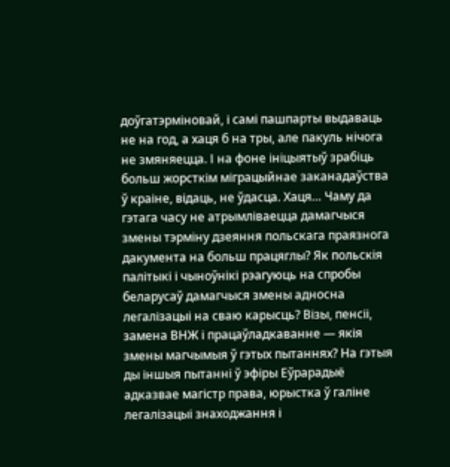доўгатэрміновай, і самі пашпарты выдаваць не на год, а хаця б на тры, але пакуль нічога не змяняецца. І на фоне ініцыятыў зрабіць больш жорсткім міграцыйнае заканадаўства ў краіне, відаць, не ўдасца. Хаця… Чаму да гэтага часу не атрымліваецца дамагчыся змены тэрміну дзеяння польскага праязнога дакумента на больш працяглы? Як польскія палітыкі і чыноўнікі рэагуюць на спробы беларусаў дамагчыся змены адносна легалізацыі на сваю карысць? Візы, пенсіі, замена ВНЖ і працаўладкаванне — якія змены магчымыя ў гэтых пытаннях? На гэтыя ды іншыя пытанні ў эфіры Еўрарадыё адказвае магістр права, юрыстка ў галіне легалізацыі знаходжання і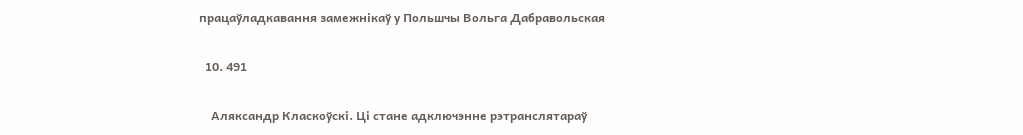працаўладкавання замежнікаў у Польшчы Вольга Дабравольская

  10. 491

    Аляксандр Класкоўскі. Ці стане адключэнне рэтранслятараў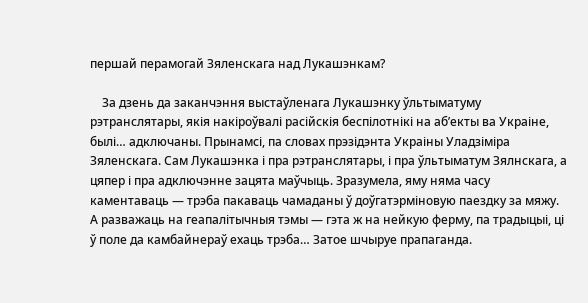першай перамогай Зяленскага над Лукашэнкам?

    За дзень да заканчэння выстаўленага Лукашэнку ўльтыматуму рэтранслятары, якія накіроўвалі расійскія беспілотнікі на аб’екты ва Украіне, былі… адключаны. Прынамсі, па словах прэзідэнта Украіны Уладзіміра Зяленскага. Сам Лукашэнка і пра рэтранслятары, і пра ўльтыматум Зялнскага, а цяпер і пра адключэнне зацята маўчыць. Зразумела, яму няма часу каментаваць — трэба пакаваць чамаданы ў доўгатэрміновую паездку за мяжу. А разважаць на геапалітычныя тэмы — гэта ж на нейкую ферму, па традыцыі, ці ў поле да камбайнераў ехаць трэба… Затое шчыруе прапаганда.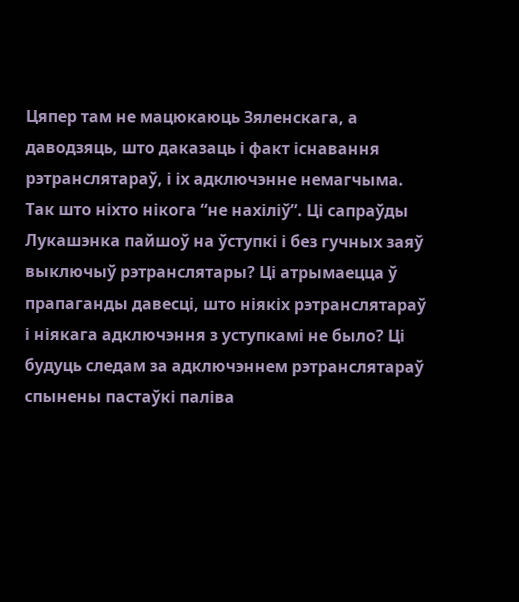Цяпер там не мацюкаюць Зяленскага, а даводзяць, што даказаць і факт існавання рэтранслятараў, і іх адключэнне немагчыма. Так што ніхто нікога “не нахіліў”. Ці сапраўды Лукашэнка пайшоў на ўступкі і без гучных заяў выключыў рэтранслятары? Ці атрымаецца ў прапаганды давесці, што ніякіх рэтранслятараў і ніякага адключэння з уступкамі не было? Ці будуць следам за адключэннем рэтранслятараў спынены пастаўкі паліва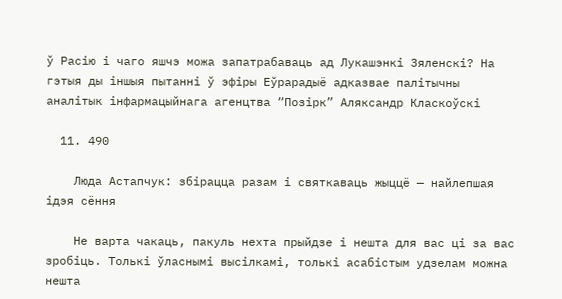ў Расію і чаго яшчэ можа запатрабаваць ад Лукашэнкі Зяленскі? На гэтыя ды іншыя пытанні ў эфіры Еўрарадыё адказвае палітычны аналітык інфармацыйнага агенцтва “Позірк” Аляксандр Класкоўскі

  11. 490

    Люда Астапчук: збірацца разам і святкаваць жыццё — найлепшая ідэя сёння

    Не варта чакаць, пакуль нехта прыйдзе і нешта для вас ці за вас зробіць. Толькі ўласнымі высілкамі, толькі асабістым удзелам можна нешта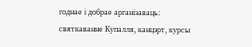годнае і добрае арганізаваць: святкаванне Купалля, канцэрт, курсы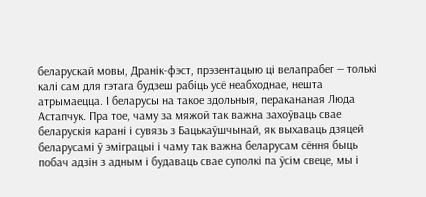беларускай мовы, Дранік-фэст, прэзентацыю ці велапрабег — толькі калі сам для гэтага будзеш рабіць усё неабходнае, нешта атрымаецца. І беларусы на такое здольныя, перакананая Люда Астапчук. Пра тое, чаму за мяжой так важна захоўваць свае беларускія карані і сувязь з Бацькаўшчынай, як выхаваць дзяцей беларусамі ў эміграцыі і чаму так важна беларусам сёння быць побач адзін з адным і будаваць свае суполкі па ўсім свеце, мы і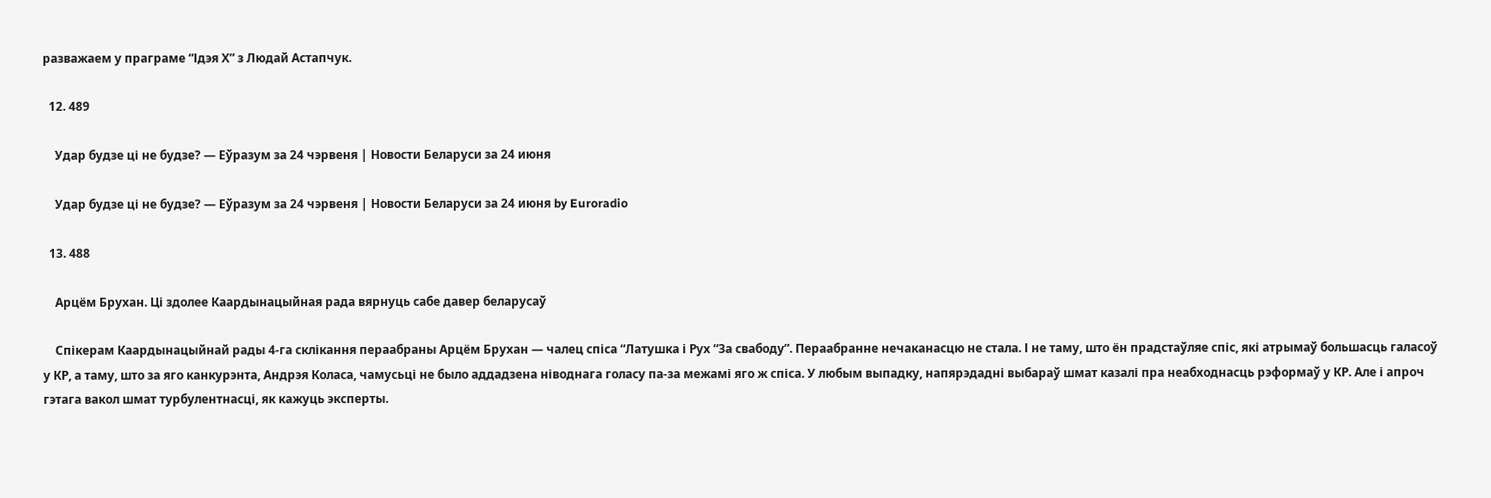разважаем у праграме “Ідэя Х” з Людай Астапчук.

  12. 489

    Удар будзе ці не будзе? — Еўразум за 24 чэрвеня | Новости Беларуси за 24 июня

    Удар будзе ці не будзе? — Еўразум за 24 чэрвеня | Новости Беларуси за 24 июня by Euroradio

  13. 488

    Арцём Брухан. Ці здолее Каардынацыйная рада вярнуць сабе давер беларусаў

    Спікерам Каардынацыйнай рады 4-га склікання пераабраны Арцём Брухан — чалец спіса “Латушка і Рух “За свабоду”. Пераабранне нечаканасцю не стала. І не таму, што ён прадстаўляе спіс, які атрымаў большасць галасоў у КР, а таму, што за яго канкурэнта, Андрэя Коласа, чамусьці не было аддадзена ніводнага голасу па-за межамі яго ж спіса. У любым выпадку, напярэдадні выбараў шмат казалі пра неабходнасць рэформаў у КР. Але і апроч гэтага вакол шмат турбулентнасці, як кажуць эксперты.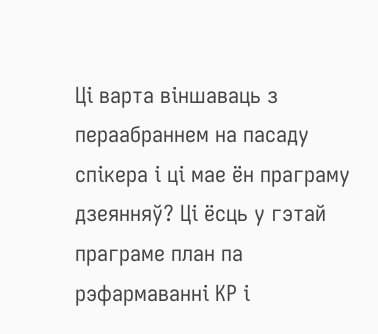Ці варта віншаваць з пераабраннем на пасаду спікера і ці мае ён праграму дзеянняў? Ці ёсць у гэтай праграме план па рэфармаванні КР і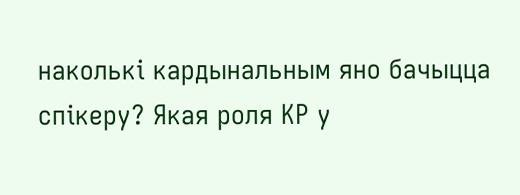наколькі кардынальным яно бачыцца спікеру? Якая роля КР у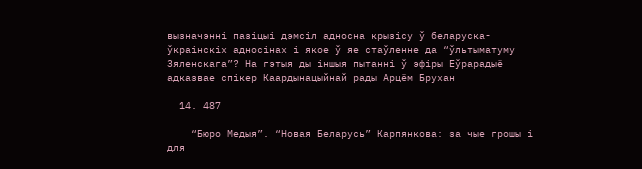вызначэнні пазіцыі дэмсіл адносна крызісу ў беларуска-ўкраінскіх адносінах і якое ў яе стаўленне да “ўльтыматуму Зяленскага”? На гэтыя ды іншыя пытанні ў эфіры Еўрарадыё адказвае спікер Каардынацыйнай рады Арцём Брухан

  14. 487

    “Бюро Медыя”. “Новая Беларусь” Карпянкова: за чые грошы і для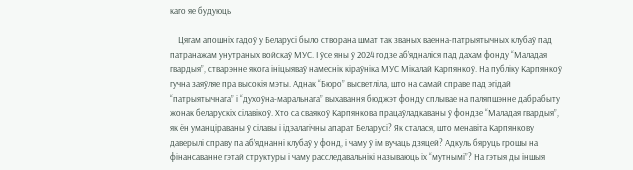каго яе будуюць

    Цягам апошніх гадоў у Беларусі было створана шмат так званых ваенна-патрыятычных клубаў пад патранажам унутраных войскаў МУС. І ўсе яны ў 2024 годзе аб’ядналіся пад дахам фонду “Маладая гвардыя”, стварэнне якога ініцыяваў намеснік кіраўніка МУС Мікалай Карпянкоў. На публіку Карпянкоў гучна заяўляе пра высокія мэты. Аднак “Бюро” высветліла, што на самай справе пад эгідай “патрыятычнага” і “духоўна-маральнага” выхавання бюджэт фонду сплывае на паляпшэнне дабрабыту жонак беларускіх сілавікоў. Хто са сваякоў Карпянкова працаўладкаваны ў фондзе “Маладая гвардыя”, як ён уманціраваны ў сілавы і ідэалагічны апарат Беларусі? Як сталася, што менавіта Карпянкову даверылі справу па аб’яднанні клубаў у фонд, і чаму ў ім вучаць дзяцей? Адкуль бяруць грошы на фінансаванне гэтай структуры і чаму расследавальнікі называюць іх “мутнымі”? На гэтыя ды іншыя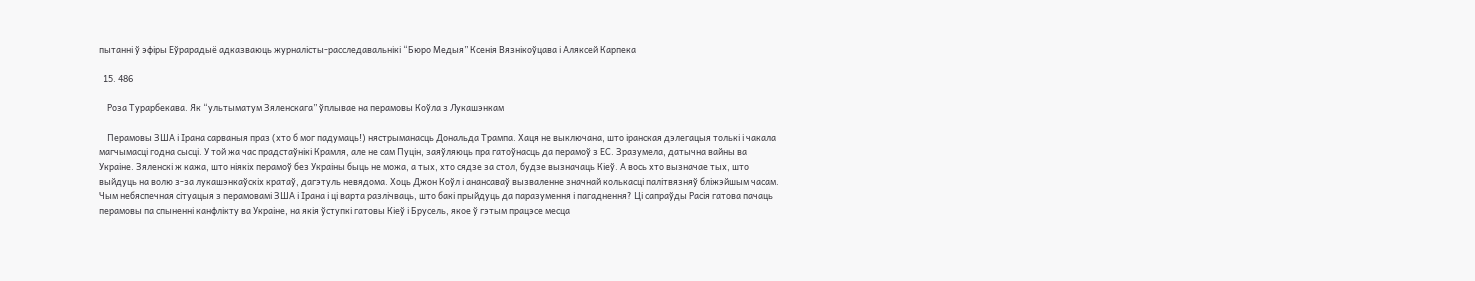пытанні ў эфіры Еўрарадыё адказваюць журналісты-расследавальнікі “Бюро Медыя” Ксенія Вязнікоўцава і Аляксей Карпека

  15. 486

    Роза Турарбекава. Як “ультыматум Зяленскага” ўплывае на перамовы Коўла з Лукашэнкам

    Перамовы ЗША і Ірана сарваныя праз (хто б мог падумаць!) нястрыманасць Дональда Трампа. Хаця не выключана, што іранская дэлегацыя толькі і чакала магчымасці годна сысці. У той жа час прадстаўнікі Крамля, але не сам Пуцін, заяўляюць пра гатоўнасць да перамоў з ЕС. Зразумела, датычна вайны ва Украіне. Зяленскі ж кажа, што ніякіх перамоў без Украіны быць не можа, а тых, хто сядзе за стол, будзе вызначаць Кіеў. А вось хто вызначае тых, што выйдуць на волю з-за лукашэнкаўскіх кратаў, дагэтуль невядома. Хоць Джон Коўл і анансаваў вызваленне значнай колькасці палітвязняў бліжэйшым часам. Чым небяспечная сітуацыя з перамовамі ЗША і Ірана і ці варта разлічваць, што бакі прыйдуць да паразумення і пагаднення? Ці сапраўды Расія гатова пачаць перамовы па спыненні канфлікту ва Украіне, на якія ўступкі гатовы Кіеў і Брусель, якое ў гэтым працэсе месца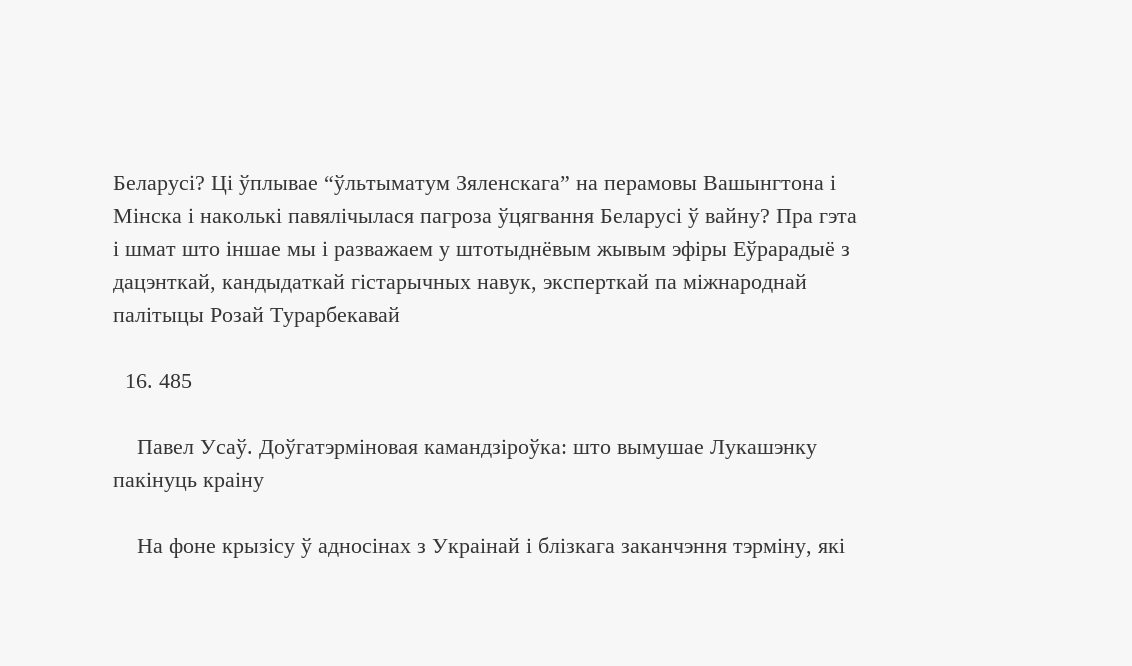Беларусі? Ці ўплывае “ўльтыматум Зяленскага” на перамовы Вашынгтона і Мінска і наколькі павялічылася пагроза ўцягвання Беларусі ў вайну? Пра гэта і шмат што іншае мы і разважаем у штотыднёвым жывым эфіры Еўрарадыё з дацэнткай, кандыдаткай гістарычных навук, эксперткай па міжнароднай палітыцы Розай Турарбекавай

  16. 485

    Павел Усаў. Доўгатэрміновая камандзіроўка: што вымушае Лукашэнку пакінуць краіну

    На фоне крызісу ў адносінах з Украінай і блізкага заканчэння тэрміну, які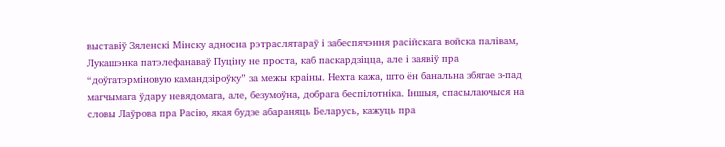выставіў Зяленскі Мінску адносна рэтраслятараў і забеспячэння расійскага войска палівам, Лукашэнка патэлефанаваў Пуціну не проста, каб паскардзіцца, але і заявіў пра “доўгатэрміновую камандзіроўку” за межы краіны. Нехта кажа, што ён банальна збягае з-пад магчымага ўдару невядомага, але, безумоўна, добрага беспілотніка. Іншыя, спасылаючыся на словы Лаўрова пра Расію, якая будзе абараняць Беларусь, кажуць пра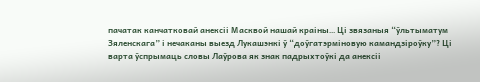пачатак канчатковай анексіі Масквой нашай краіны… Ці звязаныя “ўльтыматум Зяленскага” і нечаканы выезд Лукашэнкі ў “доўгатэрміновую камандзіроўку”? Ці варта ўспрымаць словы Лаўрова як знак падрыхтоўкі да анексіі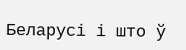Беларусі і што ў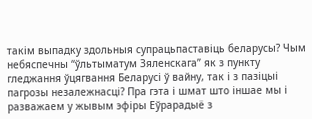такім выпадку здольныя супрацьпаставіць беларусы? Чым небяспечны “ўльтыматум Зяленскага” як з пункту гледжання ўцягвання Беларусі ў вайну, так і з пазіцыі пагрозы незалежнасці? Пра гэта і шмат што іншае мы і разважаем у жывым эфіры Еўрарадыё з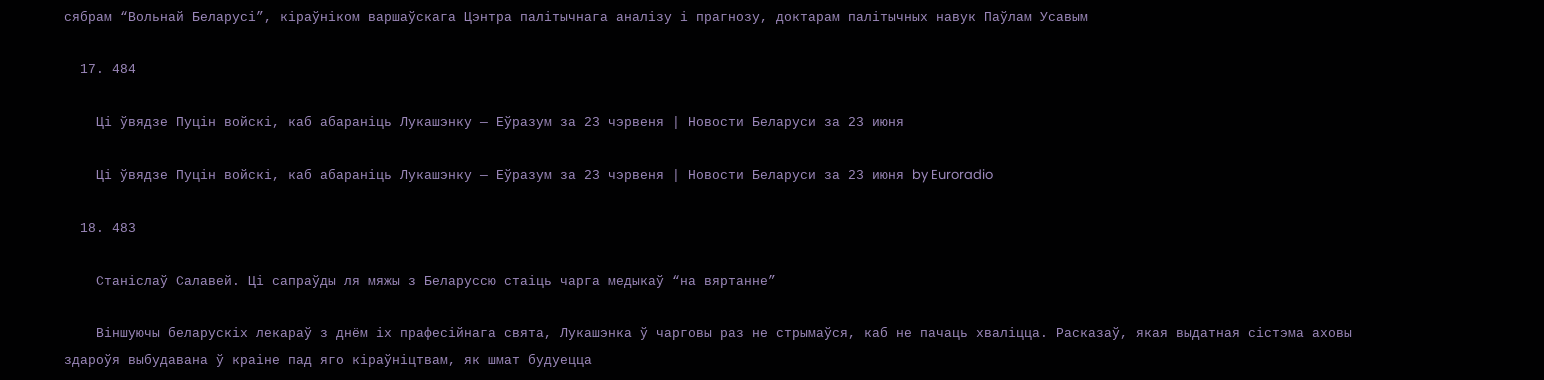сябрам “Вольнай Беларусі”, кіраўніком варшаўскага Цэнтра палітычнага аналізу і прагнозу, доктарам палітычных навук Паўлам Усавым

  17. 484

    Ці ўвядзе Пуцін войскі, каб абараніць Лукашэнку — Еўразум за 23 чэрвеня | Новости Беларуси за 23 июня

    Ці ўвядзе Пуцін войскі, каб абараніць Лукашэнку — Еўразум за 23 чэрвеня | Новости Беларуси за 23 июня by Euroradio

  18. 483

    Станіслаў Салавей. Ці сапраўды ля мяжы з Беларуссю стаіць чарга медыкаў “на вяртанне”

    Віншуючы беларускіх лекараў з днём іх прафесійнага свята, Лукашэнка ў чарговы раз не стрымаўся, каб не пачаць хваліцца. Расказаў, якая выдатная сістэма аховы здароўя выбудавана ў краіне пад яго кіраўніцтвам, як шмат будуецца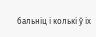бальніц і колькі ў іх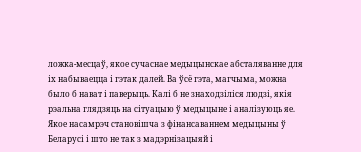ложка-месцаў, якое сучаснае медыцынскае абсталяванне для іх набываецца і гэтак далей. Ва ўсё гэта, магчыма, можна было б нават і паверыць. Калі б не знаходзіліся людзі, якія рэальна глядзяць на сітуацыю ў медыцыне і аналізуюць яе. Якое насамрэч становішча з фінансаваннем медыцыны ў Беларусі і што не так з мадэрнізацыяй і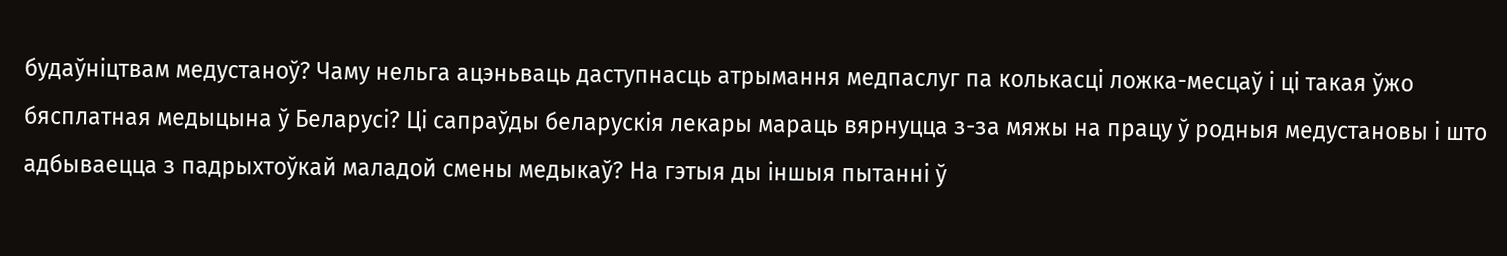будаўніцтвам медустаноў? Чаму нельга ацэньваць даступнасць атрымання медпаслуг па колькасці ложка-месцаў і ці такая ўжо бясплатная медыцына ў Беларусі? Ці сапраўды беларускія лекары мараць вярнуцца з-за мяжы на працу ў родныя медустановы і што адбываецца з падрыхтоўкай маладой смены медыкаў? На гэтыя ды іншыя пытанні ў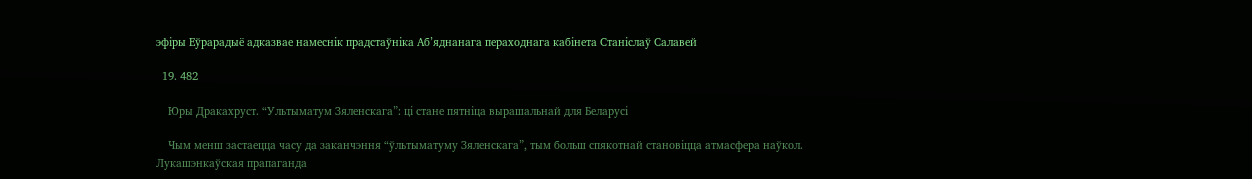эфіры Еўрарадыё адказвае намеснік прадстаўніка Аб’яднанага пераходнага кабінета Станіслаў Салавей

  19. 482

    Юры Дракахруст. “Ультыматум Зяленскага”: ці стане пятніца вырашальнай для Беларусі

    Чым менш застаецца часу да заканчэння “ўльтыматуму Зяленскага”, тым больш спякотнай становіцца атмасфера наўкол. Лукашэнкаўская прапаганда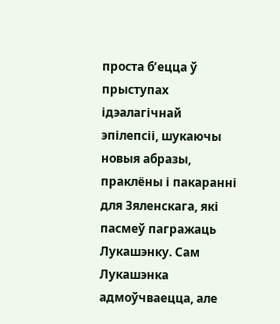проста б’ецца ў прыступах ідэалагічнай эпілепсіі, шукаючы новыя абразы, праклёны і пакаранні для Зяленскага, які пасмеў пагражаць Лукашэнку. Сам Лукашэнка адмоўчваецца, але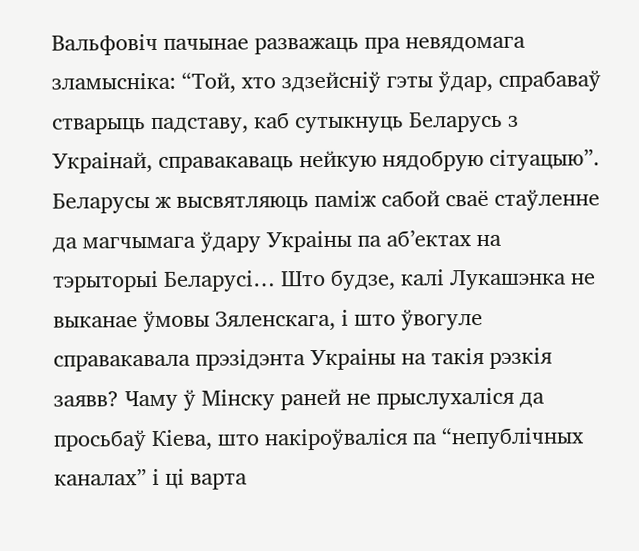Вальфовіч пачынае разважаць пра невядомага зламысніка: “Той, хто здзейсніў гэты ўдар, спрабаваў стварыць падставу, каб сутыкнуць Беларусь з Украінай, справакаваць нейкую нядобрую сітуацыю”. Беларусы ж высвятляюць паміж сабой сваё стаўленне да магчымага ўдару Украіны па аб’ектах на тэрыторыі Беларусі… Што будзе, калі Лукашэнка не выканае ўмовы Зяленскага, і што ўвогуле справакавала прэзідэнта Украіны на такія рэзкія заявв? Чаму ў Мінску раней не прыслухаліся да просьбаў Кіева, што накіроўваліся па “непублічных каналах” і ці варта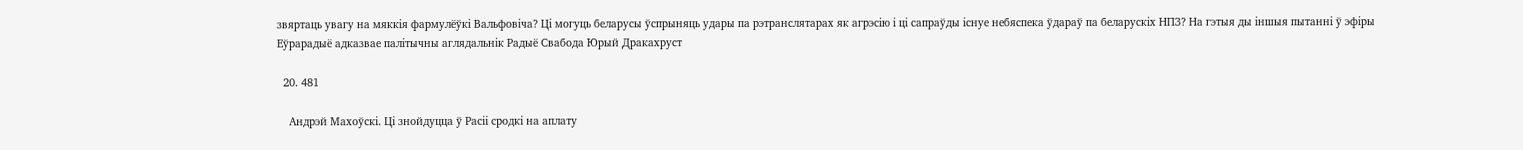звяртаць увагу на мяккія фармулёўкі Вальфовіча? Ці могуць беларусы ўспрыняць удары па рэтранслятарах як агрэсію і ці сапраўды існуе небяспека ўдараў па беларускіх НПЗ? На гэтыя ды іншыя пытанні ў эфіры Еўрарадыё адказвае палітычны аглядальнік Радыё Свабода Юрый Дракахруст

  20. 481

    Андрэй Махоўскі. Ці знойдуцца ў Расіі сродкі на аплату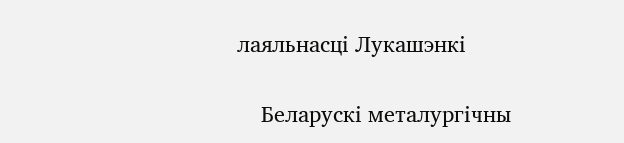лаяльнасці Лукашэнкі

    Беларускі металургічны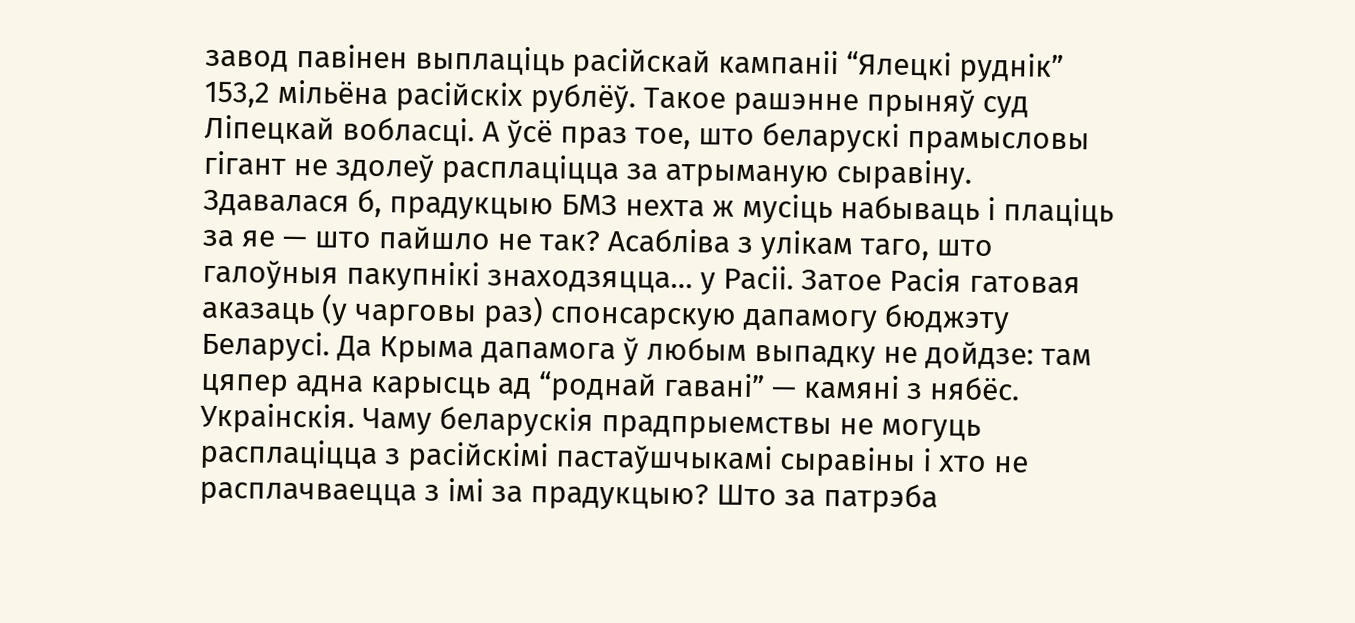завод павінен выплаціць расійскай кампаніі “Ялецкі руднік” 153,2 мільёна расійскіх рублёў. Такое рашэнне прыняў суд Ліпецкай вобласці. А ўсё праз тое, што беларускі прамысловы гігант не здолеў расплаціцца за атрыманую сыравіну. Здавалася б, прадукцыю БМЗ нехта ж мусіць набываць і плаціць за яе — што пайшло не так? Асабліва з улікам таго, што галоўныя пакупнікі знаходзяцца… у Расіі. Затое Расія гатовая аказаць (у чарговы раз) спонсарскую дапамогу бюджэту Беларусі. Да Крыма дапамога ў любым выпадку не дойдзе: там цяпер адна карысць ад “роднай гавані” — камяні з нябёс. Украінскія. Чаму беларускія прадпрыемствы не могуць расплаціцца з расійскімі пастаўшчыкамі сыравіны і хто не расплачваецца з імі за прадукцыю? Што за патрэба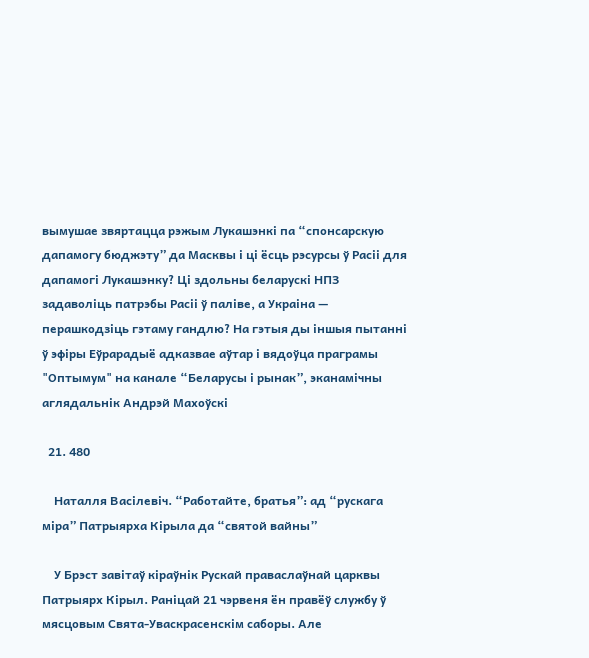вымушае звяртацца рэжым Лукашэнкі па “спонсарскую дапамогу бюджэту” да Масквы і ці ёсць рэсурсы ў Расіі для дапамогі Лукашэнку? Ці здольны беларускі НПЗ задаволіць патрэбы Расіі ў паліве, а Украіна — перашкодзіць гэтаму гандлю? На гэтыя ды іншыя пытанні ў эфіры Еўрарадыё адказвае аўтар і вядоўца праграмы "Оптымум" на канале “Беларусы і рынак”, эканамічны аглядальнік Андрэй Махоўскі

  21. 480

    Наталля Васілевіч. “Работайте, братья”: ад “рускага міра” Патрыярха Кірыла да “святой вайны”

    У Брэст завітаў кіраўнік Рускай праваслаўнай царквы Патрыярх Кірыл. Раніцай 21 чэрвеня ён правёў службу ў мясцовым Свята-Уваскрасенскім саборы. Але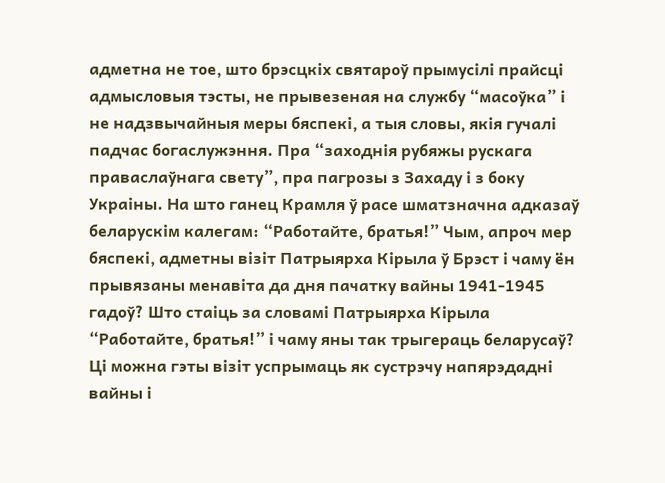адметна не тое, што брэсцкіх святароў прымусілі прайсці адмысловыя тэсты, не прывезеная на службу “масоўка” і не надзвычайныя меры бяспекі, а тыя словы, якія гучалі падчас богаслужэння. Пра “заходнія рубяжы рускага праваслаўнага свету”, пра пагрозы з Захаду і з боку Украіны. На што ганец Крамля ў расе шматзначна адказаў беларускім калегам: “Работайте, братья!” Чым, апроч мер бяспекі, адметны візіт Патрыярха Кірыла ў Брэст і чаму ён прывязаны менавіта да дня пачатку вайны 1941-1945 гадоў? Што стаіць за словамі Патрыярха Кірыла “Работайте, братья!” і чаму яны так трыгераць беларусаў? Ці можна гэты візіт успрымаць як сустрэчу напярэдадні вайны і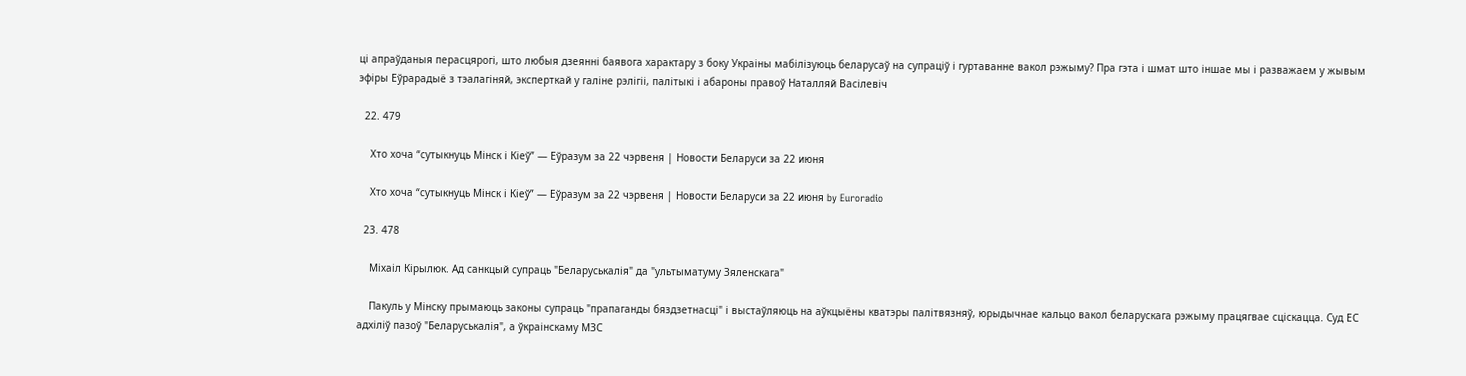ці апраўданыя перасцярогі, што любыя дзеянні баявога характару з боку Украіны мабілізуюць беларусаў на супраціў і гуртаванне вакол рэжыму? Пра гэта і шмат што іншае мы і разважаем у жывым эфіры Еўрарадыё з тэалагіняй, эксперткай у галіне рэлігіі, палітыкі і абароны правоў Наталляй Васілевіч

  22. 479

    Хто хоча “сутыкнуць Мінск і Кіеў” — Еўразум за 22 чэрвеня | Новости Беларуси за 22 июня

    Хто хоча “сутыкнуць Мінск і Кіеў” — Еўразум за 22 чэрвеня | Новости Беларуси за 22 июня by Euroradio

  23. 478

    Міхаіл Кірылюк. Ад санкцый супраць "Беларуськалія" да "ультыматуму Зяленскага"

    Пакуль у Мінску прымаюць законы супраць "прапаганды бяздзетнасці" і выстаўляюць на аўкцыёны кватэры палітвязняў, юрыдычнае кальцо вакол беларускага рэжыму працягвае сціскацца. Суд ЕС адхіліў пазоў "Беларуськалія", а ўкраінскаму МЗС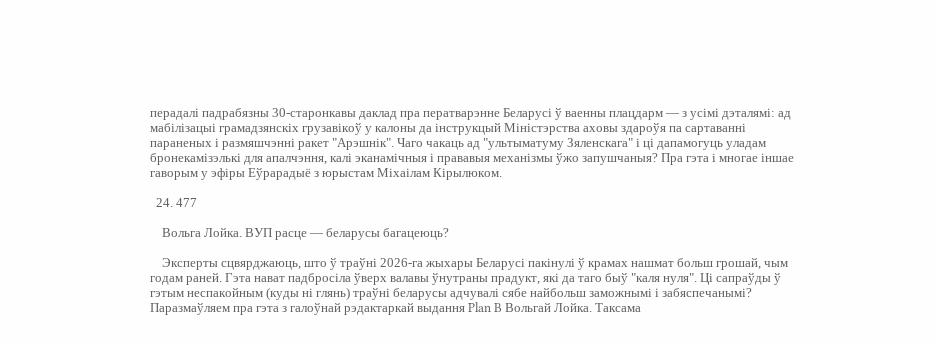перадалі падрабязны 30-старонкавы даклад пра ператварэнне Беларусі ў ваенны плацдарм — з усімі дэталямі: ад мабілізацыі грамадзянскіх грузавікоў у калоны да інструкцый Міністэрства аховы здароўя па сартаванні параненых і размяшчэнні ракет "Арэшнік". Чаго чакаць ад "ультыматуму Зяленскага" і ці дапамогуць уладам бронекамізэлькі для апалчэння, калі эканамічныя і прававыя механізмы ўжо запушчаныя? Пра гэта і многае іншае гаворым у эфіры Еўрарадыё з юрыстам Міхаілам Кірылюком.

  24. 477

    Вольга Лойка. ВУП расце — беларусы багацеюць?

    Эксперты сцвярджаюць, што ў траўні 2026-га жыхары Беларусі пакінулі ў крамах нашмат больш грошай, чым годам раней. Гэта нават падбросіла ўверх валавы ўнутраны прадукт, які да таго быў "каля нуля". Ці сапраўды ў гэтым неспакойным (куды ні глянь) траўні беларусы адчувалі сябе найбольш заможнымі і забяспечанымі? Паразмаўляем пра гэта з галоўнай рэдактаркай выдання Plan B Вольгай Лойка. Таксама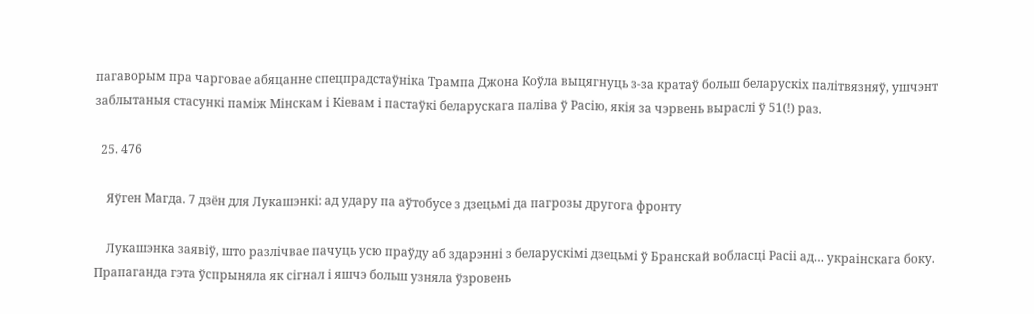пагаворым пра чарговае абяцанне спецпрадстаўніка Трампа Джона Коўла выцягнуць з-за кратаў больш беларускіх палітвязняў, ушчэнт заблытаныя стасункі паміж Мінскам і Кіевам і пастаўкі беларускага паліва ў Расію, якія за чэрвень выраслі ў 51(!) раз.

  25. 476

    Яўген Магда. 7 дзён для Лукашэнкі: ад удару па аўтобусе з дзецьмі да пагрозы другога фронту

    Лукашэнка заявіў, што разлічвае пачуць усю праўду аб здарэнні з беларускімі дзецьмі ў Бранскай вобласці Расіі ад… украінскага боку. Прапаганда гэта ўспрыняла як сігнал і яшчэ больш узняла ўзровень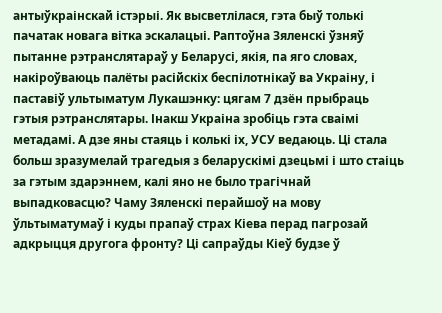антыўкраінскай істэрыі. Як высветлілася, гэта быў толькі пачатак новага вітка эскалацыі. Раптоўна Зяленскі ўзняў пытанне рэтранслятараў у Беларусі, якія, па яго словах, накіроўваюць палёты расійскіх беспілотнікаў ва Украіну, і паставіў ультыматум Лукашэнку: цягам 7 дзён прыбраць гэтыя рэтранслятары. Інакш Украіна зробіць гэта сваімі метадамі. А дзе яны стаяць і колькі іх, УСУ ведаюць. Ці стала больш зразумелай трагедыя з беларускімі дзецьмі і што стаіць за гэтым здарэннем, калі яно не было трагічнай выпадковасцю? Чаму Зяленскі перайшоў на мову ўльтыматумаў і куды прапаў страх Кіева перад пагрозай адкрыцця другога фронту? Ці сапраўды Кіеў будзе ў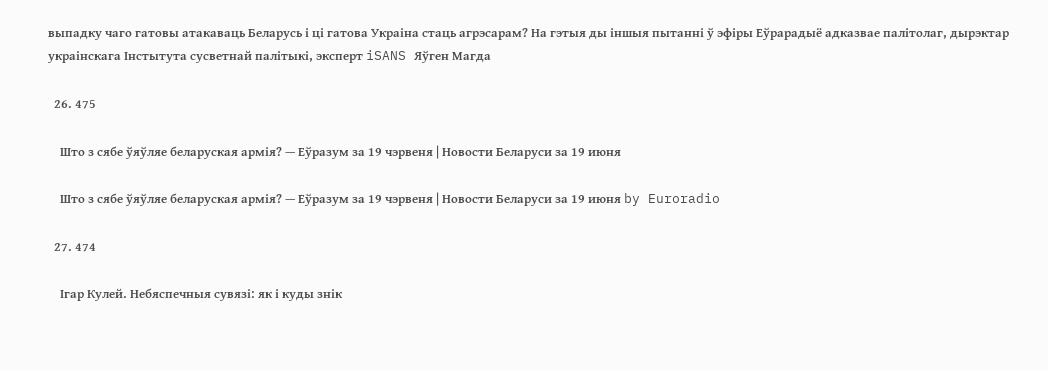выпадку чаго гатовы атакаваць Беларусь і ці гатова Украіна стаць агрэсарам? На гэтыя ды іншыя пытанні ў эфіры Еўрарадыё адказвае палітолаг, дырэктар украінскага Інстытута сусветнай палітыкі, эксперт iSANS Яўген Магда

  26. 475

    Што з сябе ўяўляе беларуская армія? — Еўразум за 19 чэрвеня | Новости Беларуси за 19 июня

    Што з сябе ўяўляе беларуская армія? — Еўразум за 19 чэрвеня | Новости Беларуси за 19 июня by Euroradio

  27. 474

    Ігар Кулей. Небяспечныя сувязі: як і куды знік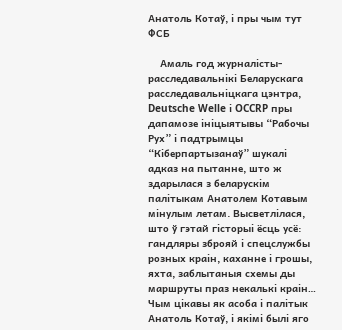Анатоль Котаў, і пры чым тут ФСБ

    Амаль год журналісты-расследавальнікі Беларускага расследавальніцкага цэнтра, Deutsche Welle і OCCRP пры дапамозе ініцыятывы “Рабочы Рух” і падтрымцы “Кіберпартызанаў” шукалі адказ на пытанне, што ж здарылася з беларускім палітыкам Анатолем Котавым мінулым летам. Высветлілася, што ў гэтай гісторыі ёсць усё: гандляры зброяй і спецслужбы розных краін, каханне і грошы, яхта, заблытаныя схемы ды маршруты праз некалькі краін… Чым цікавы як асоба і палітык Анатоль Котаў, і якімі былі яго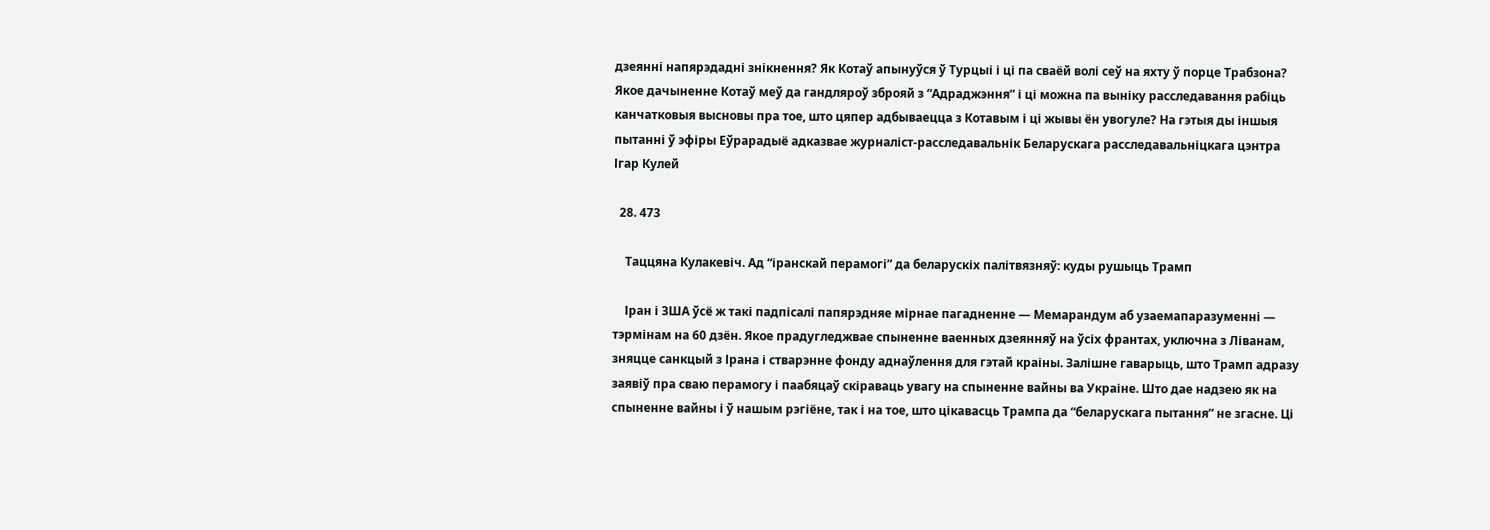дзеянні напярэдадні знікнення? Як Котаў апынуўся ў Турцыі і ці па сваёй волі сеў на яхту ў порце Трабзона? Якое дачыненне Котаў меў да гандляроў зброяй з “Адраджэння” і ці можна па выніку расследавання рабіць канчатковыя высновы пра тое, што цяпер адбываецца з Котавым і ці жывы ён увогуле? На гэтыя ды іншыя пытанні ў эфіры Еўрарадыё адказвае журналіст-расследавальнік Беларускага расследавальніцкага цэнтра Ігар Кулей

  28. 473

    Таццяна Кулакевіч. Ад “іранскай перамогі” да беларускіх палітвязняў: куды рушыць Трамп

    Іран і ЗША ўсё ж такі падпісалі папярэдняе мірнае пагадненне — Мемарандум аб узаемапаразуменні — тэрмінам на 60 дзён. Якое прадугледжвае спыненне ваенных дзеянняў на ўсіх франтах, уключна з Ліванам, зняцце санкцый з Ірана і стварэнне фонду аднаўлення для гэтай краіны. Залішне гаварыць, што Трамп адразу заявіў пра сваю перамогу і паабяцаў скіраваць увагу на спыненне вайны ва Украіне. Што дае надзею як на спыненне вайны і ў нашым рэгіёне, так і на тое, што цікавасць Трампа да “беларускага пытання” не згасне. Ці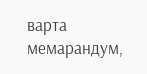варта мемарандум,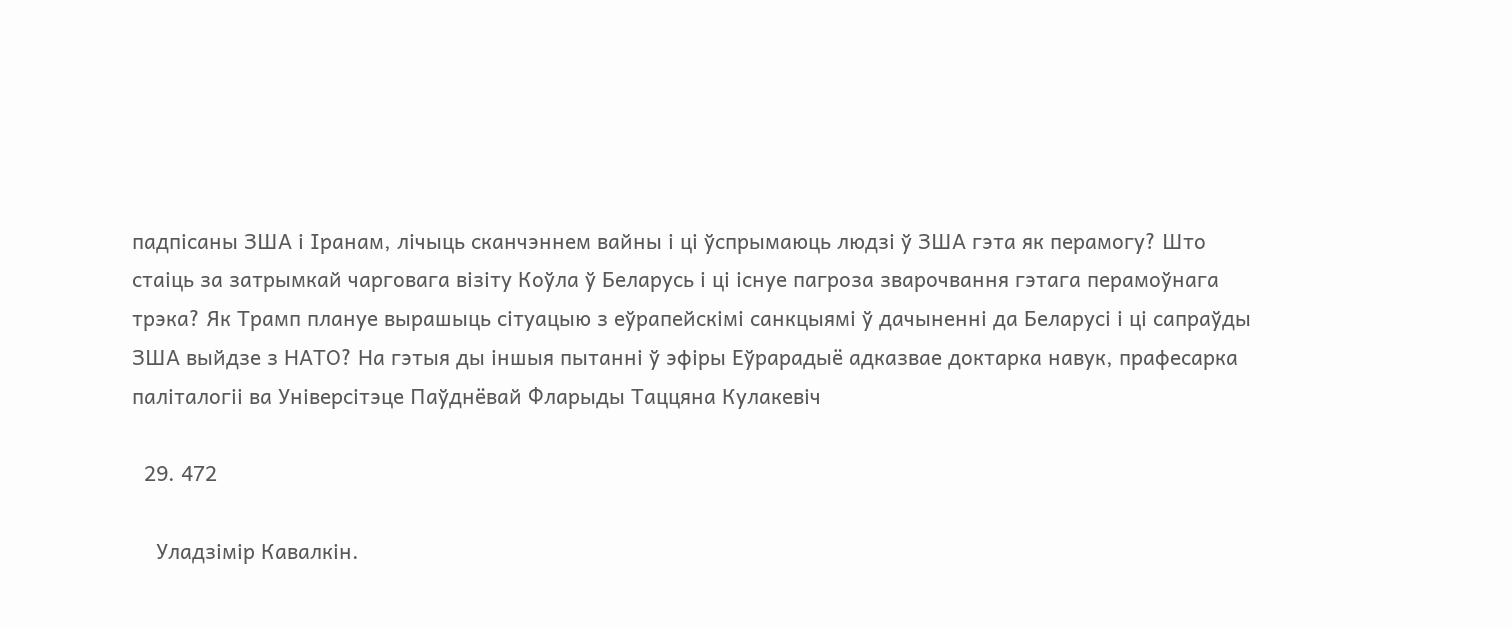падпісаны ЗША і Іранам, лічыць сканчэннем вайны і ці ўспрымаюць людзі ў ЗША гэта як перамогу? Што стаіць за затрымкай чарговага візіту Коўла ў Беларусь і ці існуе пагроза зварочвання гэтага перамоўнага трэка? Як Трамп плануе вырашыць сітуацыю з еўрапейскімі санкцыямі ў дачыненні да Беларусі і ці сапраўды ЗША выйдзе з НАТО? На гэтыя ды іншыя пытанні ў эфіры Еўрарадыё адказвае доктарка навук, прафесарка паліталогіі ва Універсітэце Паўднёвай Фларыды Таццяна Кулакевіч

  29. 472

    Уладзімір Кавалкін.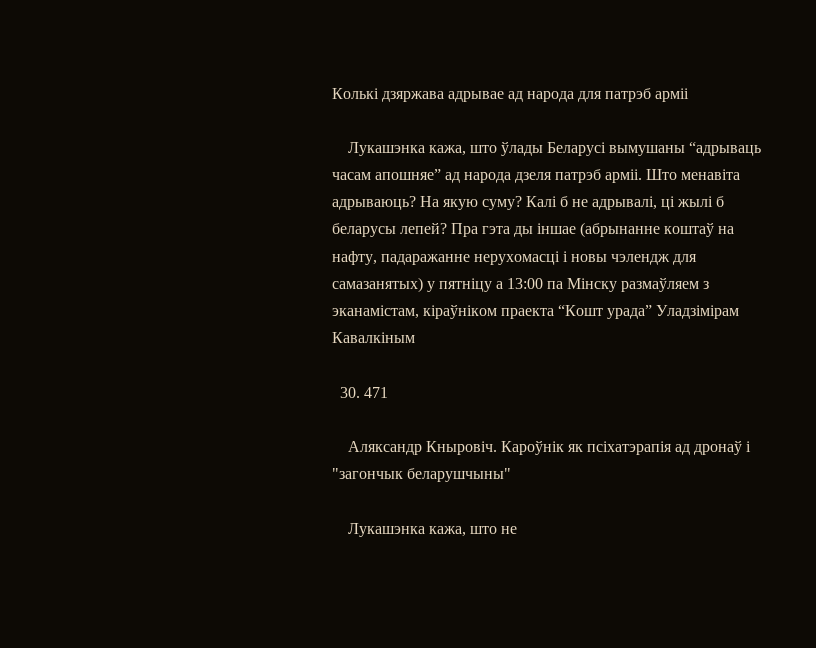Колькі дзяржава адрывае ад народа для патрэб арміі

    Лукашэнка кажа, што ўлады Беларусі вымушаны “адрываць часам апошняе” ад народа дзеля патрэб арміі. Што менавіта адрываюць? На якую суму? Калі б не адрывалі, ці жылі б беларусы лепей? Пра гэта ды іншае (абрынанне коштаў на нафту, падаражанне нерухомасці і новы чэлендж для самазанятых) у пятніцу а 13:00 па Мінску размаўляем з эканамістам, кіраўніком праекта “Кошт урада” Уладзімірам Кавалкіным

  30. 471

    Аляксандр Кныровіч. Кароўнік як псіхатэрапія ад дронаў і "загончык беларушчыны"

    Лукашэнка кажа, што не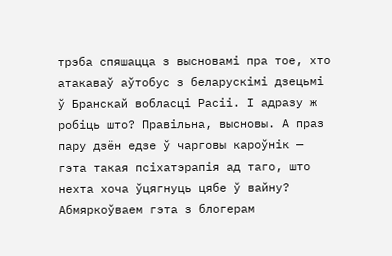трэба спяшацца з высновамі пра тое, хто атакаваў аўтобус з беларускімі дзецьмі ў Бранскай вобласці Расіі. І адразу ж робіць што? Правільна, высновы. А праз пару дзён едзе ў чарговы кароўнік — гэта такая псіхатэрапія ад таго, што нехта хоча ўцягнуць цябе ў вайну? Абмяркоўваем гэта з блогерам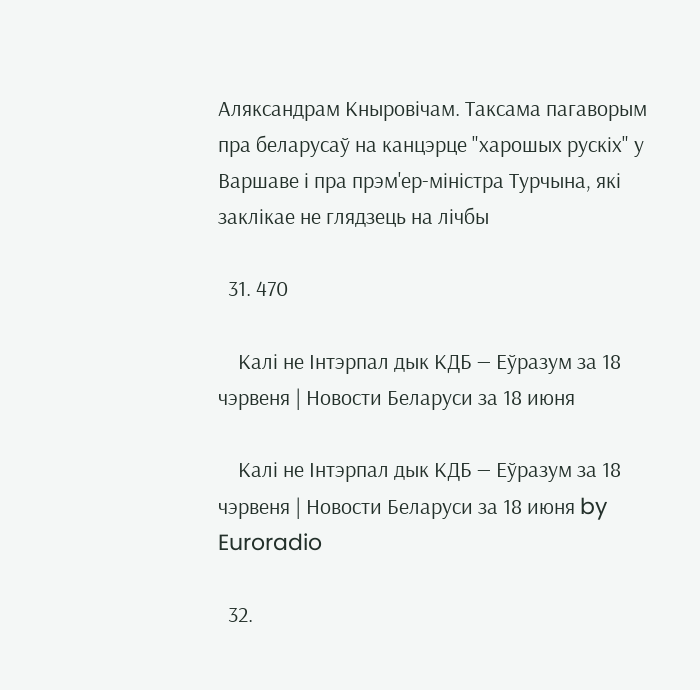Аляксандрам Кныровічам. Таксама пагаворым пра беларусаў на канцэрце "харошых рускіх" у Варшаве і пра прэм'ер-міністра Турчына, які заклікае не глядзець на лічбы

  31. 470

    Калі не Інтэрпал дык КДБ — Еўразум за 18 чэрвеня | Новости Беларуси за 18 июня

    Калі не Інтэрпал дык КДБ — Еўразум за 18 чэрвеня | Новости Беларуси за 18 июня by Euroradio

  32.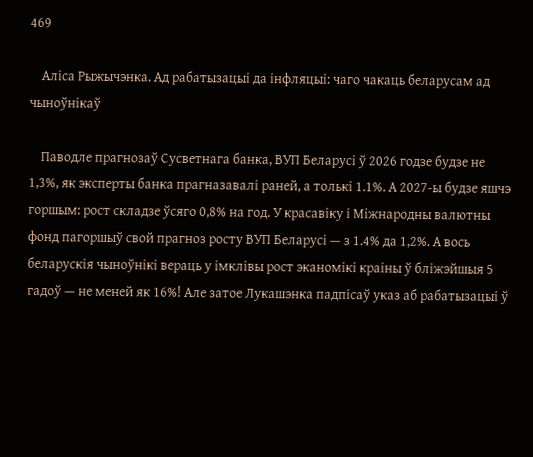469

    Аліса Рыжычэнка. Ад рабатызацыі да інфляцыі: чаго чакаць беларусам ад чыноўнікаў

    Паводле прагнозаў Сусветнага банка, ВУП Беларусі ў 2026 годзе будзе не 1,3%, як эксперты банка прагназавалі раней, а толькі 1.1%. А 2027-ы будзе яшчэ горшым: рост складзе ўсяго 0,8% на год. У красавіку і Міжнародны валютны фонд пагоршыў свой прагноз росту ВУП Беларусі — з 1.4% да 1,2%. А вось беларускія чыноўнікі вераць у імклівы рост эканомікі краіны ў бліжэйшыя 5 гадоў — не меней як 16%! Але затое Лукашэнка падпісаў указ аб рабатызацыі ў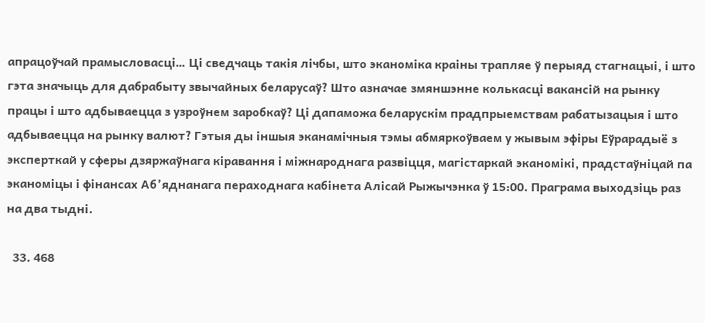апрацоўчай прамысловасці… Ці сведчаць такія лічбы, што эканоміка краіны трапляе ў перыяд стагнацыі, і што гэта значыць для дабрабыту звычайных беларусаў? Што азначае змяншэнне колькасці вакансій на рынку працы і што адбываецца з узроўнем заробкаў? Ці дапаможа беларускім прадпрыемствам рабатызацыя і што адбываецца на рынку валют? Гэтыя ды іншыя эканамічныя тэмы абмяркоўваем у жывым эфіры Еўрарадыё з эксперткай у сферы дзяржаўнага кіравання і міжнароднага развіцця, магістаркай эканомікі, прадстаўніцай па эканоміцы і фінансах Аб’яднанага пераходнага кабінета Алісай Рыжычэнка ў 15:00. Праграма выходзіць раз на два тыдні.

  33. 468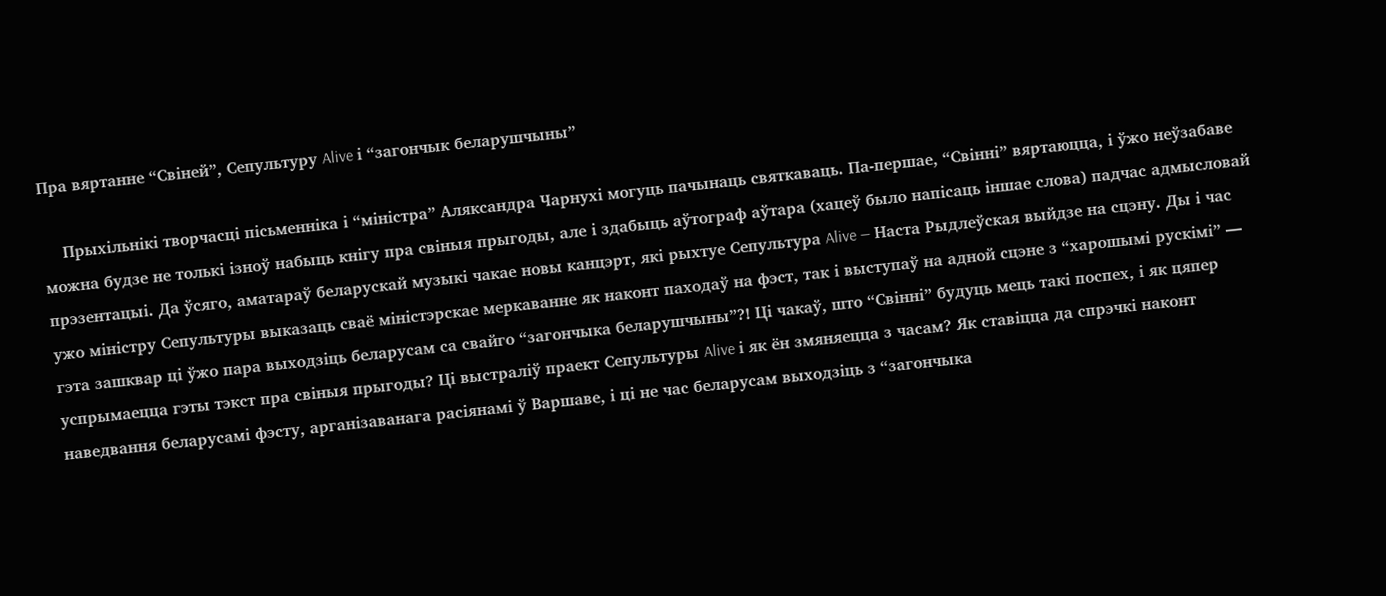Пра вяртанне “Свіней”, Сепультуру Alive і “загончык беларушчыны”

    Прыхільнікі творчасці пісьменніка і “міністра” Аляксандра Чарнухі могуць пачынаць святкаваць. Па-першае, “Свінні” вяртаюцца, і ўжо неўзабаве можна будзе не толькі ізноў набыць кнігу пра свіныя прыгоды, але і здабыць аўтограф аўтара (хацеў было напісаць іншае слова) падчас адмысловай прэзентацыі. Да ўсяго, аматараў беларускай музыкі чакае новы канцэрт, які рыхтуе Сепультура Alive — Наста Рыдлеўская выйдзе на сцэну. Ды і час ужо міністру Сепультуры выказаць сваё міністэрскае меркаванне як наконт паходаў на фэст, так і выступаў на адной сцэне з “харошымі рускімі” — гэта зашквар ці ўжо пара выходзіць беларусам са свайго “загончыка беларушчыны”?! Ці чакаў, што “Свінні” будуць мець такі поспех, і як цяпер успрымаецца гэты тэкст пра свіныя прыгоды? Ці выстраліў праект Сепультуры Alive і як ён змяняецца з часам? Як ставіцца да спрэчкі наконт наведвання беларусамі фэсту, арганізаванага расіянамі ў Варшаве, і ці не час беларусам выходзіць з “загончыка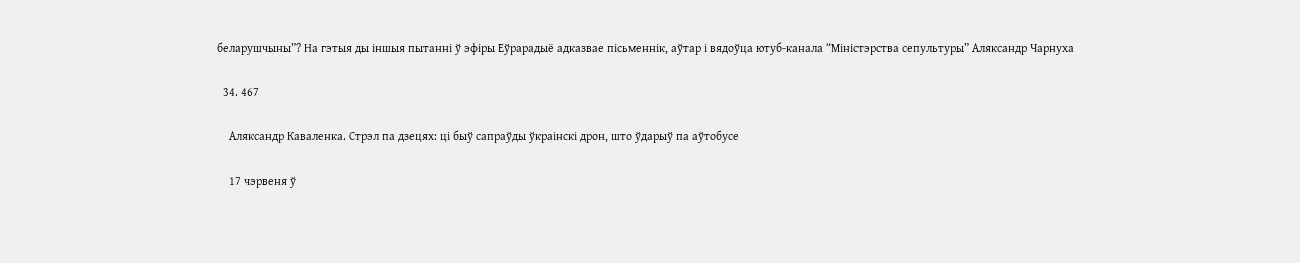беларушчыны”? На гэтыя ды іншыя пытанні ў эфіры Еўрарадыё адказвае пісьменнік, аўтар і вядоўца ютуб-канала “Міністэрства сепультуры” Аляксандр Чарнуха

  34. 467

    Аляксандр Каваленка. Стрэл па дзецях: ці быў сапраўды ўкраінскі дрон, што ўдарыў па аўтобусе

    17 чэрвеня ў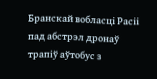Бранскай вобласці Расіі пад абстрэл дронаў трапіў аўтобус з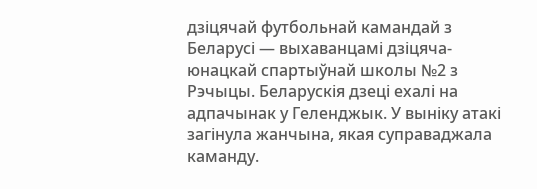дзіцячай футбольнай камандай з Беларусі — выхаванцамі дзіцяча-юнацкай спартыўнай школы №2 з Рэчыцы. Беларускія дзеці ехалі на адпачынак у Геленджык. У выніку атакі загінула жанчына, якая суправаджала каманду.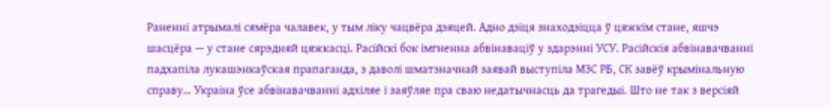Раненні атрымалі сямёра чалавек, у тым ліку чацвёра дзяцей. Адно дзіця знаходзіцца ў цяжкім стане, яшчэ шасцёра — у стане сярэдняй цяжкасці. Расійскі бок імгненна абвінаваціў у здарэнні УСУ. Расійскія абвінавачванні падхапіла лукашэнкаўская прапаганда, з даволі шматзначнай заявай выступіла МЗС РБ, СК завёў крымінальную справу… Украіна ўсе абвінавачванні адхіляе і заяўляе пра сваю недатычнасць да трагедыі. Што не так з версіяй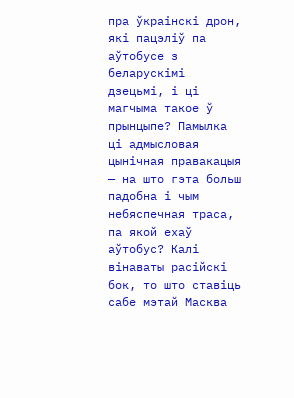пра ўкраінскі дрон, які пацэліў па аўтобусе з беларускімі дзецьмі, і ці магчыма такое ў прынцыпе? Памылка ці адмысловая цынічная правакацыя — на што гэта больш падобна і чым небяспечная траса, па якой ехаў аўтобус? Калі вінаваты расійскі бок, то што ставіць сабе мэтай Масква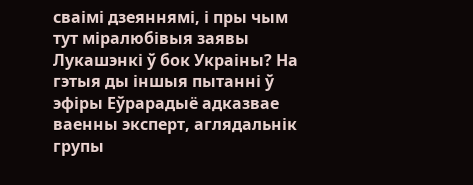сваімі дзеяннямі, і пры чым тут міралюбівыя заявы Лукашэнкі ў бок Украіны? На гэтыя ды іншыя пытанні ў эфіры Еўрарадыё адказвае ваенны эксперт, аглядальнік групы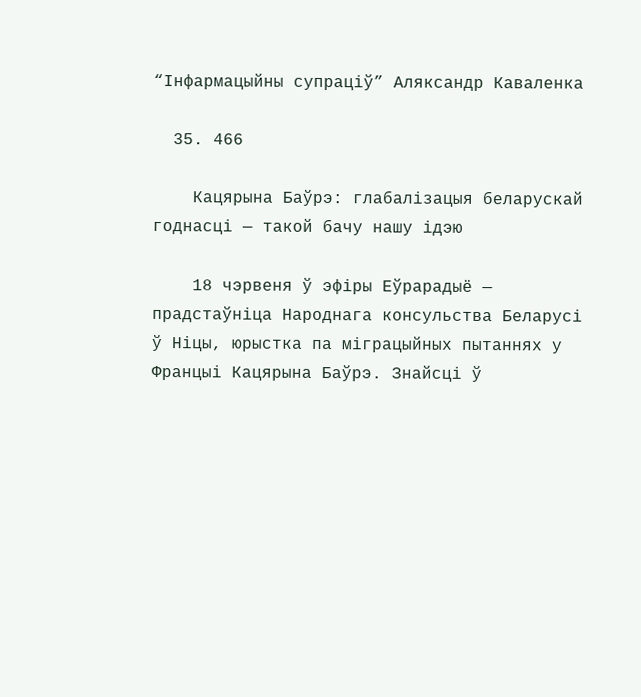“Інфармацыйны супраціў” Аляксандр Каваленка

  35. 466

    Кацярына Баўрэ: глабалізацыя беларускай годнасці — такой бачу нашу ідэю

    18 чэрвеня ў эфіры Еўрарадыё — прадстаўніца Народнага консульства Беларусі ў Ніцы, юрыстка па міграцыйных пытаннях у Францыі Кацярына Баўрэ. Знайсці ў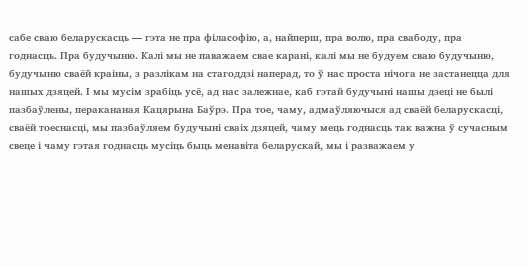сабе сваю беларускасць — гэта не пра філасофію, а, найперш, пра волю, пра свабоду, пра годнасць. Пра будучыню. Калі мы не паважаем свае карані, калі мы не будуем сваю будучыню, будучыню сваёй краіны, з разлікам на стагоддзі наперад, то ў нас проста нічога не застанецца для нашых дзяцей. І мы мусім зрабіць усё, ад нас залежнае, каб гэтай будучыні нашы дзеці не былі пазбаўлены, перакананая Кацярына Баўрэ. Пра тое, чаму, адмаўляючыся ад сваёй беларускасці, сваёй тоеснасці, мы пазбаўляем будучыні сваіх дзяцей, чаму мець годнасць так важна ў сучасным свеце і чаму гэтая годнасць мусіць быць менавіта беларускай, мы і разважаем у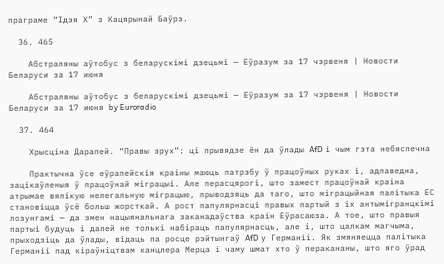праграме “Ідэя Х” з Кацярынай Баўрэ.

  36. 465

    Абстраляны аўтобус з беларускімі дзецьмі — Еўразум за 17 чэрвеня | Новости Беларуси за 17 июня

    Абстраляны аўтобус з беларускімі дзецьмі — Еўразум за 17 чэрвеня | Новости Беларуси за 17 июня by Euroradio

  37. 464

    Хрысціна Дарапей. “Правы зрух”: ці прывядзе ён да ўлады AfD і чым гэта небяспечна

    Практычна ўсе еўрапейскія краіны маюць патрэбу ў працоўных руках і, адпаведна, зацікаўленыя ў працоўнай міграцыі. Але перасцярогі, што замест працоўнай краіна атрымае вялікую нелегальную міграцыю, прыводзяць да таго, што міграцыйная палітыка ЕС становіцца ўсё больш жорсткай. А рост папулярнасці правых партый з іх антымігранцкімі лозунгамі — да змен нацыянальнага заканадаўства краін Еўрасаюза. А тое, што правыя партыі будуць і далей не толькі набіраць папулярнасць, але і, што цалкам магчыма, прыходзіць да ўлады, відаць па росце рэйтынгаў AfD у Германіі. Як змяняецца палітыка Германіі пад кіраўніцтвам канцлера Мерца і чаму шмат хто ў перакананы, што яго ўрад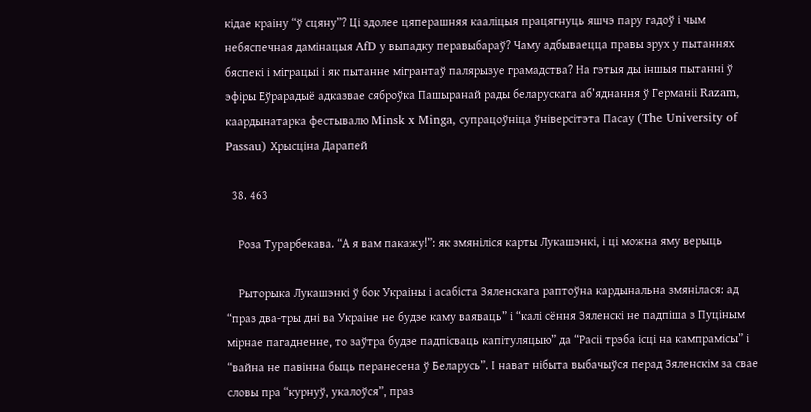кідае краіну “ў сцяну”? Ці здолее цяперашняя кааліцыя працягнуць яшчэ пару гадоў і чым небяспечная дамінацыя AfD у выпадку перавыбараў? Чаму адбываецца правы зрух у пытаннях бяспекі і міграцыі і як пытанне мігрантаў палярызуе грамадства? На гэтыя ды іншыя пытанні ў эфіры Еўрарадыё адказвае сяброўка Пашыранай рады беларускага аб’яднання ў Германіі Razam, каардынатарка фестывалю Minsk x Minga, супрацоўніца ўніверсітэта Пасау (The University of Passau) Хрысціна Дарапей

  38. 463

    Роза Турарбекава. “А я вам пакажу!”: як змяніліся карты Лукашэнкі, і ці можна яму верыць

    Рыторыка Лукашэнкі ў бок Украіны і асабіста Зяленскага раптоўна кардынальна змянілася: ад “праз два-тры дні ва Украіне не будзе каму ваяваць” і “калі сёння Зяленскі не падпіша з Пуціным мірнае пагадненне, то заўтра будзе падпісваць капітуляцыю” да “Расіі трэба ісці на кампрамісы” і “вайна не павінна быць перанесена ў Беларусь”. І нават нібыта выбачыўся перад Зяленскім за свае словы пра “курнуў, укалоўся”, праз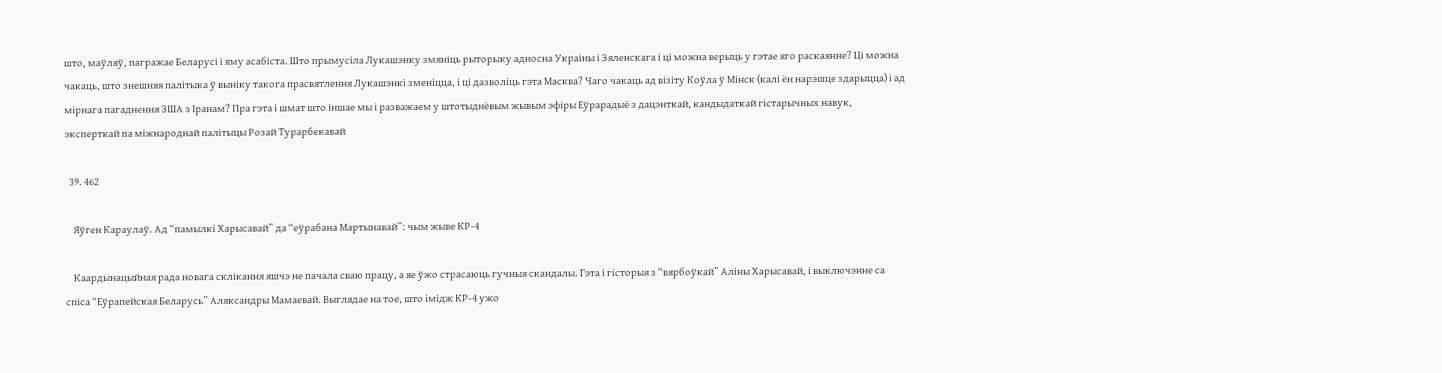што, маўляў, пагражае Беларусі і яму асабіста. Што прымусіла Лукашэнку змяніць рыторыку адносна Украіны і Зяленскага і ці можна верыць у гэтае яго раскаянне? Ці можна чакаць, што знешняя палітыка ў выніку такога прасвятлення Лукашэнкі зменіцца, і ці дазволіць гэта Масква? Чаго чакаць ад візіту Коўла ў Мінск (калі ён нарэшце здарыцца) і ад мірнага пагаднення ЗША з Іранам? Пра гэта і шмат што іншае мы і разважаем у штотыднёвым жывым эфіры Еўрарадыё з дацэнткай, кандыдаткай гістарычных навук, эксперткай па міжнароднай палітыцы Розай Турарбекавай

  39. 462

    Яўген Караулаў. Ад “памылкі Харысавай” да “еўрабана Мартынавай”: чым жыве КР-4

    Каардынацыйная рада новага склікання яшчэ не пачала сваю працу, а яе ўжо страсаюць гучныя скандалы. Гэта і гісторыя з “вярбоўкай” Аліны Харысавай, і выключэнне са спіса “Еўрапейская Беларусь” Аляксандры Мамаевай. Выглядае на тое, што імідж КР-4 ужо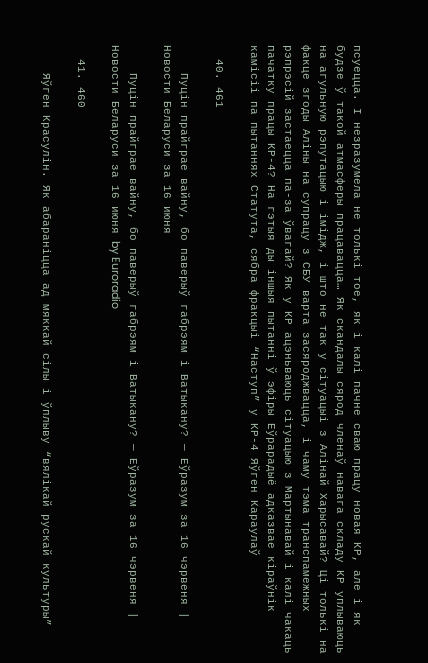псуецца. І незразумела не толькі тое, як і калі пачне сваю працу новая КР, але і як будзе ў такой атмасферы працавацца… Як скандалы сярод членаў навага складу КР уплываюць на агульную рэпутацыю і імідж, і што не так у сітуацыі з Алінай Харысавай? Ці толькі на факце згоды Аліны на супрацу з СБУ варта засяроджвацца, і чаму тэма транспамежных рэпрэсій застаецца па-за ўвагай? Як у КР ацэньваюць сітуацыю з Мартынавай і калі чакаць пачатку працы КР-4? На гэтыя ды іншыя пытанні ў эфіры Еўрарадыё адказвае кіраўнік камісіі па пытаннях Статута, сябра фракцыі “Наступ” у КР-4 Яўген Караулаў

  40. 461

    Пуцін прайграе вайну, бо паверыў габрэям і Ватыкану? — Еўразум за 16 чэрвеня | Новости Беларуси за 16 июня

    Пуцін прайграе вайну, бо паверыў габрэям і Ватыкану? — Еўразум за 16 чэрвеня | Новости Беларуси за 16 июня by Euroradio

  41. 460

    Яўген Красулін. Як абараніцца ад мяккай сілы і ўплыву “вялікай рускай культуры”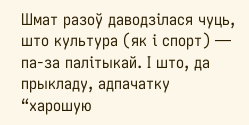Шмат разоў даводзілася чуць, што культура (як і спорт) — па-за палітыкай. І што, да прыкладу, адпачатку “харошую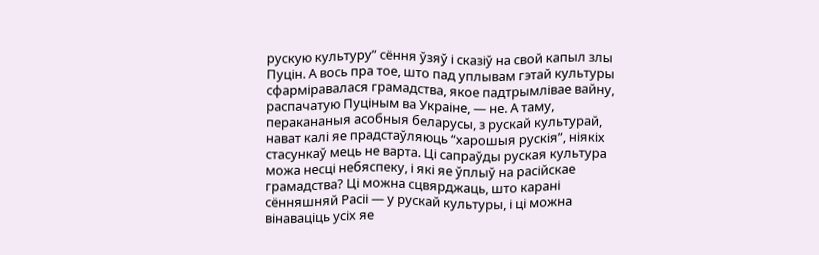рускую культуру” сёння ўзяў і сказіў на свой капыл злы Пуцін. А вось пра тое, што пад уплывам гэтай культуры сфарміравалася грамадства, якое падтрымлівае вайну, распачатую Пуціным ва Украіне, — не. А таму, перакананыя асобныя беларусы, з рускай культурай, нават калі яе прадстаўляюць “харошыя рускія”, ніякіх стасункаў мець не варта. Ці сапраўды руская культура можа несці небяспеку, і які яе ўплыў на расійскае грамадства? Ці можна сцвярджаць, што карані сённяшняй Расіі — у рускай культуры, і ці можна вінаваціць усіх яе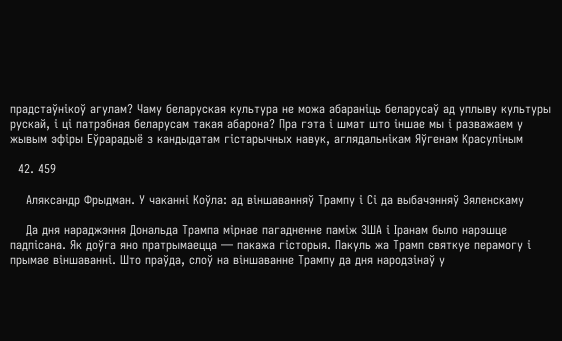прадстаўнікоў агулам? Чаму беларуская культура не можа абараніць беларусаў ад уплыву культуры рускай, і ці патрэбная беларусам такая абарона? Пра гэта і шмат што іншае мы і разважаем у жывым эфіры Еўрарадыё з кандыдатам гістарычных навук, аглядальнікам Яўгенам Красуліным

  42. 459

    Аляксандр Фрыдман. У чаканні Коўла: ад віншаванняў Трампу і Сі да выбачэнняў Зяленскаму

    Да дня нараджэння Дональда Трампа мірнае пагадненне паміж ЗША і Іранам было нарэшце падпісана. Як доўга яно пратрымаецца — пакажа гісторыя. Пакуль жа Трамп святкуе перамогу і прымае віншаванні. Што праўда, слоў на віншаванне Трампу да дня народзінаў у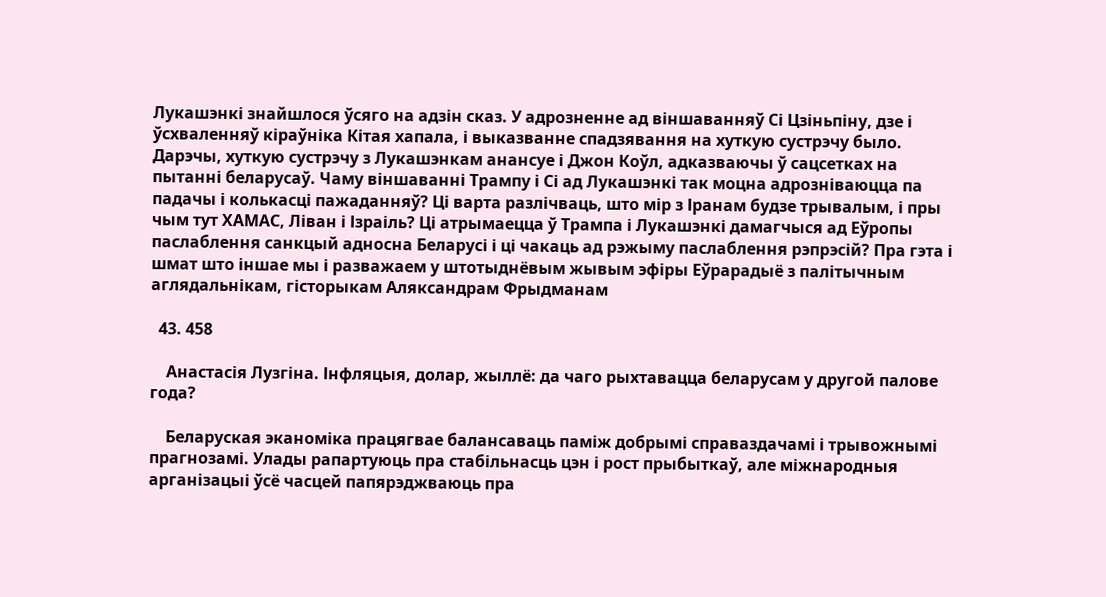Лукашэнкі знайшлося ўсяго на адзін сказ. У адрозненне ад віншаванняў Сі Цзіньпіну, дзе і ўсхваленняў кіраўніка Кітая хапала, і выказванне спадзявання на хуткую сустрэчу было. Дарэчы, хуткую сустрэчу з Лукашэнкам анансуе і Джон Коўл, адказваючы ў сацсетках на пытанні беларусаў. Чаму віншаванні Трампу і Сі ад Лукашэнкі так моцна адрозніваюцца па падачы і колькасці пажаданняў? Ці варта разлічваць, што мір з Іранам будзе трывалым, і пры чым тут ХАМАС, Ліван і Ізраіль? Ці атрымаецца ў Трампа і Лукашэнкі дамагчыся ад Еўропы паслаблення санкцый адносна Беларусі і ці чакаць ад рэжыму паслаблення рэпрэсій? Пра гэта і шмат што іншае мы і разважаем у штотыднёвым жывым эфіры Еўрарадыё з палітычным аглядальнікам, гісторыкам Аляксандрам Фрыдманам

  43. 458

    Анастасія Лузгіна. Інфляцыя, долар, жыллё: да чаго рыхтавацца беларусам у другой палове года?

    Беларуская эканоміка працягвае балансаваць паміж добрымі справаздачамі і трывожнымі прагнозамі. Улады рапартуюць пра стабільнасць цэн і рост прыбыткаў, але міжнародныя арганізацыі ўсё часцей папярэджваюць пра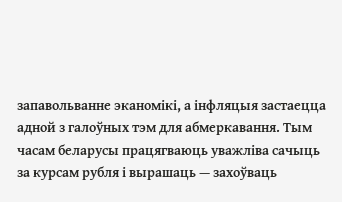запавольванне эканомікі, а інфляцыя застаецца адной з галоўных тэм для абмеркавання. Тым часам беларусы працягваюць уважліва сачыць за курсам рубля і вырашаць — захоўваць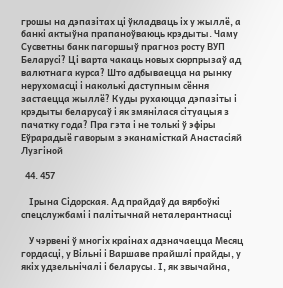грошы на дэпазітах ці ўкладваць іх у жыллё, а банкі актыўна прапаноўваюць крэдыты. Чаму Сусветны банк пагоршыў прагноз росту ВУП Беларусі? Ці варта чакаць новых сюрпрызаў ад валютнага курса? Што адбываецца на рынку нерухомасці і наколькі даступным сёння застаецца жыллё? Куды рухаюцца дэпазіты і крэдыты беларусаў і як змянілася сітуацыя з пачатку года? Пра гэта і не толькі ў эфіры Еўрарадыё гаворым з эканамісткай Анастасіяй Лузгіной

  44. 457

    Ірына Сідорская. Ад прайдаў да вярбоўкі спецслужбамі і палітычнай неталерантнасці

    У чэрвені ў многіх краінах адзначаецца Месяц гордасці, у Вільні і Варшаве прайшлі прайды, у якіх удзельнічалі і беларусы. І, як звычайна,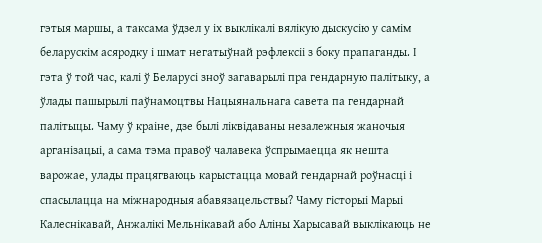гэтыя маршы, а таксама ўдзел у іх выклікалі вялікую дыскусію у самім беларускім асяродку і шмат негатыўнай рэфлексіі з боку прапаганды. І гэта ў той час, калі ў Беларусі зноў загаварылі пра гендарную палітыку, а ўлады пашырылі паўнамоцтвы Нацыянальнага савета па гендарнай палітыцы. Чаму ў краіне, дзе былі ліквідаваны незалежныя жаночыя арганізацыі, а сама тэма правоў чалавека ўспрымаецца як нешта варожае, улады працягваюць карыстацца мовай гендарнай роўнасці і спасылацца на міжнародныя абавязацельствы? Чаму гісторыі Марыі Калеснікавай, Анжалікі Мельнікавай або Аліны Харысавай выклікаюць не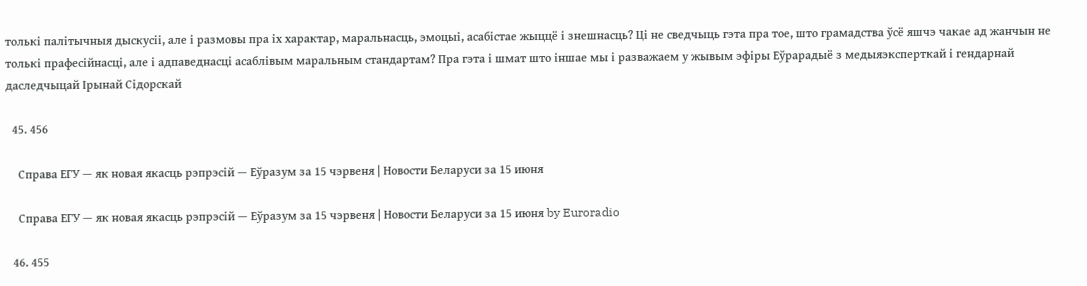толькі палітычныя дыскусіі, але і размовы пра іх характар, маральнасць, эмоцыі, асабістае жыццё і знешнасць? Ці не сведчыць гэта пра тое, што грамадства ўсё яшчэ чакае ад жанчын не толькі прафесійнасці, але і адпаведнасці асаблівым маральным стандартам? Пра гэта і шмат што іншае мы і разважаем у жывым эфіры Еўрарадыё з медыяэксперткай і гендарнай даследчыцай Ірынай Сідорскай

  45. 456

    Справа ЕГУ — як новая якасць рэпрэсій — Еўразум за 15 чэрвеня | Новости Беларуси за 15 июня

    Справа ЕГУ — як новая якасць рэпрэсій — Еўразум за 15 чэрвеня | Новости Беларуси за 15 июня by Euroradio

  46. 455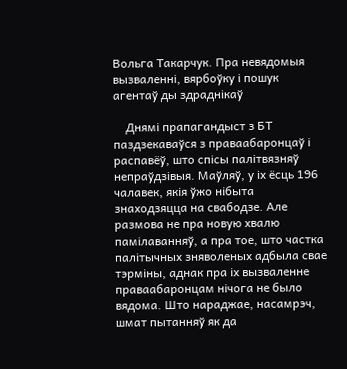Вольга Такарчук. Пра невядомыя вызваленні, вярбоўку і пошук агентаў ды здраднікаў

    Днямі прапагандыст з БТ паздзекаваўся з праваабаронцаў і распавёў, што спісы палітвязняў непраўдзівыя. Маўляў, у іх ёсць 196 чалавек, якія ўжо нібыта знаходзяцца на свабодзе. Але размова не пра новую хвалю памілаванняў, а пра тое, што частка палітычных зняволеных адбыла свае тэрміны, аднак пра іх вызваленне праваабаронцам нічога не было вядома. Што нараджае, насамрэч, шмат пытанняў як да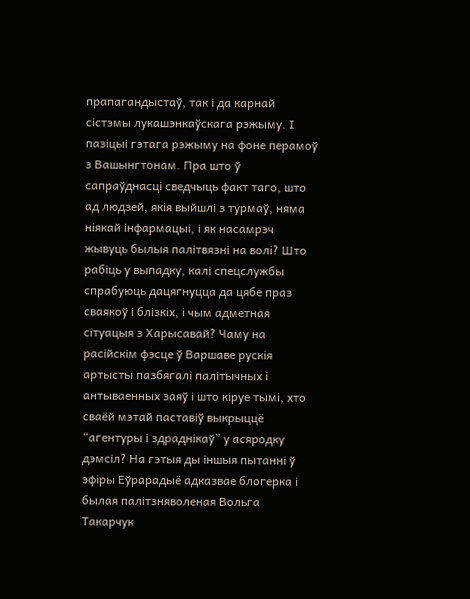прапагандыстаў, так і да карнай сістэмы лукашэнкаўскага рэжыму. І пазіцыі гэтага рэжыму на фоне перамоў з Вашынгтонам. Пра што ў сапраўднасці сведчыць факт таго, што ад людзей, якія выйшлі з турмаў, няма ніякай інфармацыі, і як насамрэч жывуць былыя палітвязні на волі? Што рабіць у выпадку, калі спецслужбы спрабуюць дацягнуцца да цябе праз сваякоў і блізкіх, і чым адметная сітуацыя з Харысавай? Чаму на расійскім фэсце ў Варшаве рускія артысты пазбягалі палітычных і антываенных заяў і што кіруе тымі, хто сваёй мэтай паставіў выкрыццё “агентуры і здраднікаў” у асяродку дэмсіл? На гэтыя ды іншыя пытанні ў эфіры Еўрарадыё адказвае блогерка і былая палітзняволеная Вольга Такарчук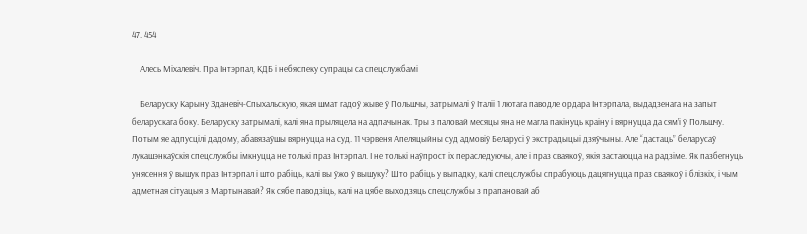47. 454

    Алесь Міхалевіч. Пра Інтэрпал, КДБ і небяспеку супрацы са спецслужбамі

    Беларуску Карыну Зданевіч-Спыхальскую, якая шмат гадоў жыве ў Польшчы, затрымалі ў Італіі 1 лютага паводле ордара Інтэрпала, выдадзенага на запыт беларускага боку. Беларуску затрымалі, калі яна прыляцела на адпачынак. Тры з паловай месяцы яна не магла пакінуць краіну і вярнуцца да сям’і ў Польшчу. Потым яе адпусцілі дадому, абавязаўшы вярнуцца на суд. 11 чэрвеня Апеляцыйны суд адмовіў Беларусі ў экстрадыцыі дзяўчыны. Але “дастаць” беларусаў лукашэнкаўскія спецслужбы імкнуцца не толькі праз Інтэрпал. І не толькі наўпрост іх пераследуючы, але і праз сваякоў, якія застаюцца на радзіме. Як пазбегнуць унясення ў вышук праз Інтэрпал і што рабіць, калі вы ўжо ў вышуку? Што рабіць у выпадку, калі спецслужбы спрабуюць дацягнуцца праз сваякоў і блізкіх, і чым адметная сітуацыя з Мартынавай? Як сябе паводзіць, калі на цябе выходзяць спецслужбы з прапановай аб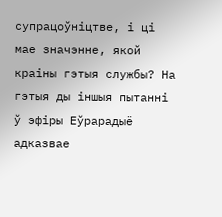супрацоўніцтве, і ці мае значэнне, якой краіны гэтыя службы? На гэтыя ды іншыя пытанні ў эфіры Еўрарадыё адказвае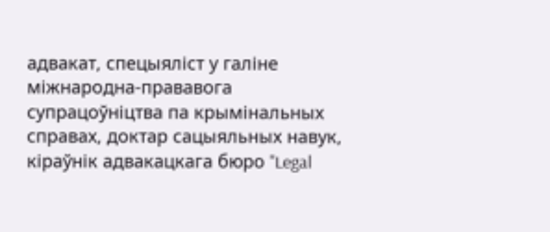адвакат, спецыяліст у галіне міжнародна-прававога супрацоўніцтва па крымінальных справах, доктар сацыяльных навук, кіраўнік адвакацкага бюро "Legal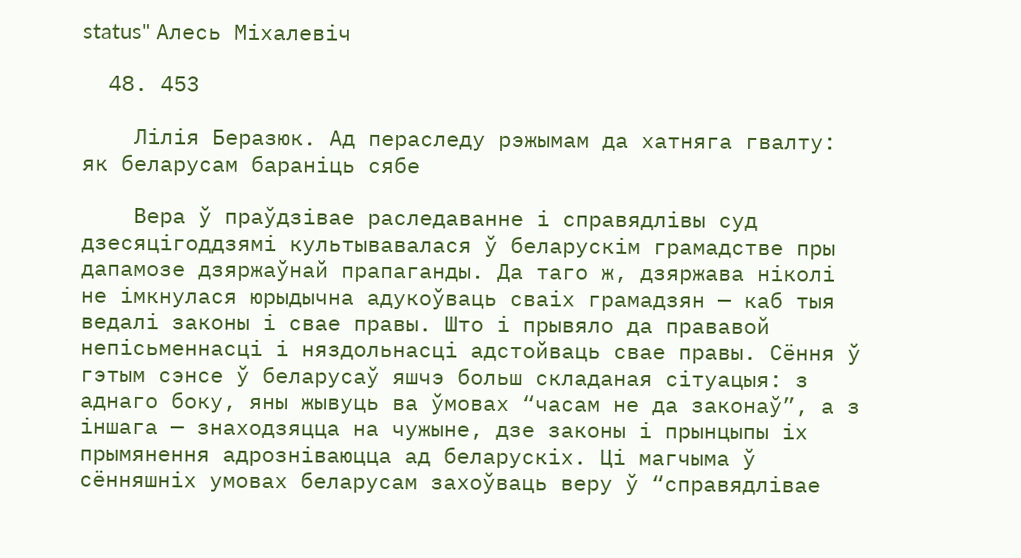status" Алесь Міхалевіч

  48. 453

    Лілія Беразюк. Ад пераследу рэжымам да хатняга гвалту: як беларусам бараніць сябе

    Вера ў праўдзівае раследаванне і справядлівы суд дзесяцігоддзямі культывавалася ў беларускім грамадстве пры дапамозе дзяржаўнай прапаганды. Да таго ж, дзяржава ніколі не імкнулася юрыдычна адукоўваць сваіх грамадзян — каб тыя ведалі законы і свае правы. Што і прывяло да прававой непісьменнасці і няздольнасці адстойваць свае правы. Сёння ў гэтым сэнсе ў беларусаў яшчэ больш складаная сітуацыя: з аднаго боку, яны жывуць ва ўмовах “часам не да законаў”, а з іншага — знаходзяцца на чужыне, дзе законы і прынцыпы іх прымянення адрозніваюцца ад беларускіх. Ці магчыма ў сённяшніх умовах беларусам захоўваць веру ў “справядлівае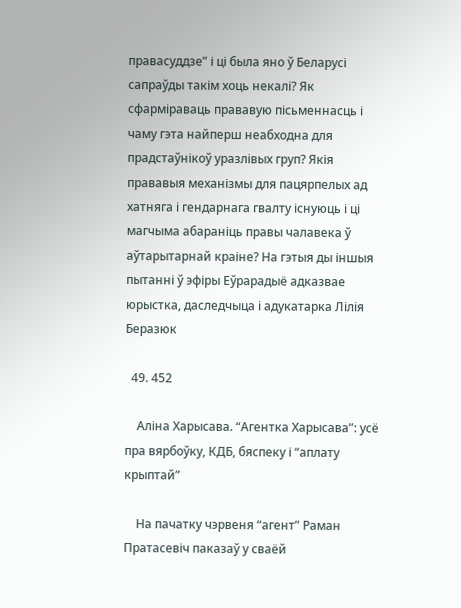правасуддзе” і ці была яно ў Беларусі сапраўды такім хоць некалі? Як сфарміраваць прававую пісьменнасць і чаму гэта найперш неабходна для прадстаўнікоў уразлівых груп? Якія прававыя механізмы для пацярпелых ад хатняга і гендарнага гвалту існуюць і ці магчыма абараніць правы чалавека ў аўтарытарнай краіне? На гэтыя ды іншыя пытанні ў эфіры Еўрарадыё адказвае юрыстка, даследчыца і адукатарка Лілія Беразюк

  49. 452

    Аліна Харысава. “Агентка Харысава”: усё пра вярбоўку, КДБ, бяспеку і “аплату крыптай”

    На пачатку чэрвеня “агент” Раман Пратасевіч паказаў у сваёй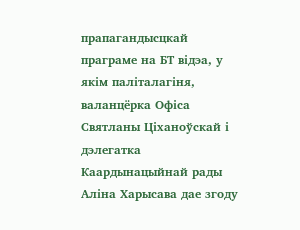прапагандысцкай праграме на БТ відэа, у якім паліталагіня, валанцёрка Офіса Святланы Ціханоўскай і дэлегатка Каардынацыйнай рады Аліна Харысава дае згоду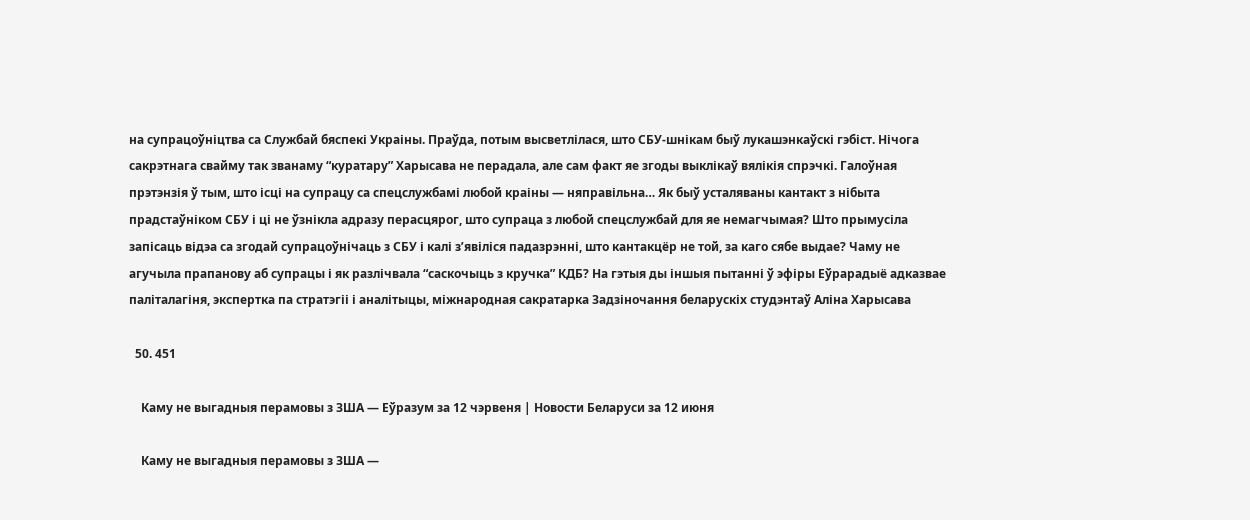на супрацоўніцтва са Службай бяспекі Украіны. Праўда, потым высветлілася, што СБУ-шнікам быў лукашэнкаўскі гэбіст. Нічога сакрэтнага свайму так званаму “куратару” Харысава не перадала, але сам факт яе згоды выклікаў вялікія спрэчкі. Галоўная прэтэнзія ў тым, што ісці на супрацу са спецслужбамі любой краіны — няправільна… Як быў усталяваны кантакт з нібыта прадстаўніком СБУ і ці не ўзнікла адразу перасцярог, што супраца з любой спецслужбай для яе немагчымая? Што прымусіла запісаць відэа са згодай супрацоўнічаць з СБУ і калі з’явіліся падазрэнні, што кантакцёр не той, за каго сябе выдае? Чаму не агучыла прапанову аб супрацы і як разлічвала “саскочыць з кручка” КДБ? На гэтыя ды іншыя пытанні ў эфіры Еўрарадыё адказвае паліталагіня, экспертка па стратэгіі і аналітыцы, міжнародная сакратарка Задзіночання беларускіх студэнтаў Аліна Харысава

  50. 451

    Каму не выгадныя перамовы з ЗША — Еўразум за 12 чэрвеня | Новости Беларуси за 12 июня

    Каму не выгадныя перамовы з ЗША —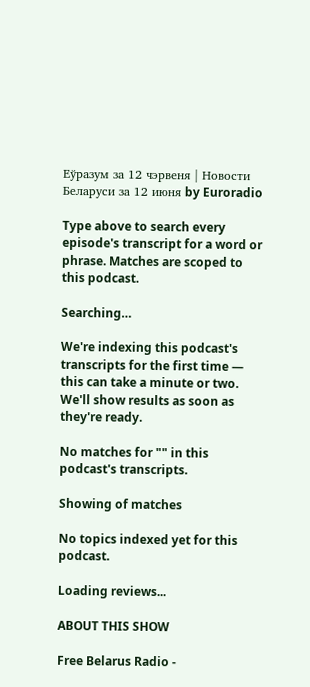Еўразум за 12 чэрвеня | Новости Беларуси за 12 июня by Euroradio

Type above to search every episode's transcript for a word or phrase. Matches are scoped to this podcast.

Searching…

We're indexing this podcast's transcripts for the first time — this can take a minute or two. We'll show results as soon as they're ready.

No matches for "" in this podcast's transcripts.

Showing of matches

No topics indexed yet for this podcast.

Loading reviews...

ABOUT THIS SHOW

Free Belarus Radio -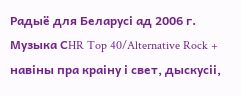Радыё для Беларусі ад 2006 г. Музыка СHR Top 40/Alternative Rock + навіны пра краіну і свет, дыскусіі,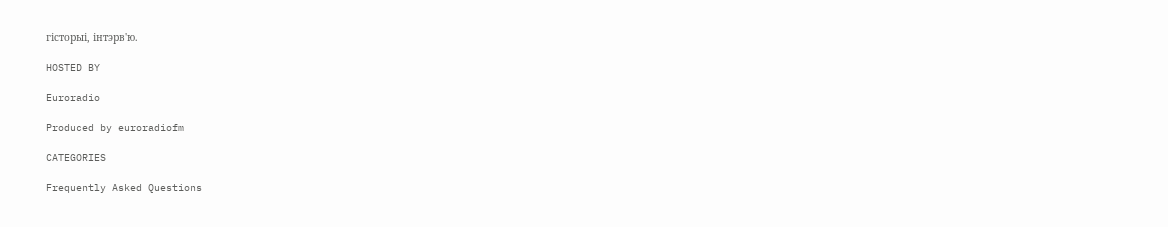гісторыі, інтэрв'ю.

HOSTED BY

Euroradio

Produced by euroradiofm

CATEGORIES

Frequently Asked Questions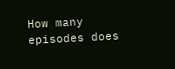How many episodes does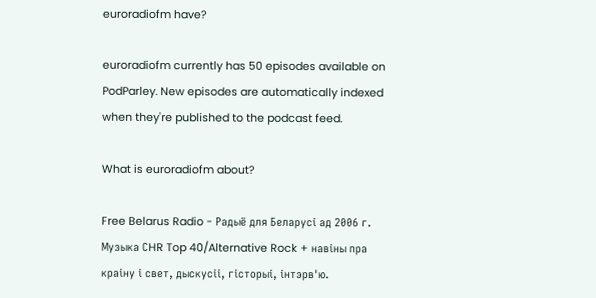euroradiofm have?

euroradiofm currently has 50 episodes available on PodParley. New episodes are automatically indexed when they're published to the podcast feed.

What is euroradiofm about?

Free Belarus Radio - Радыё для Беларусі ад 2006 г. Музыка СHR Top 40/Alternative Rock + навіны пра краіну і свет, дыскусіі, гісторыі, інтэрв'ю.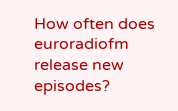How often does euroradiofm release new episodes?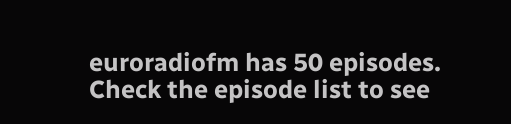euroradiofm has 50 episodes. Check the episode list to see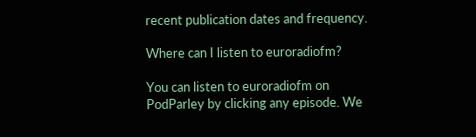recent publication dates and frequency.

Where can I listen to euroradiofm?

You can listen to euroradiofm on PodParley by clicking any episode. We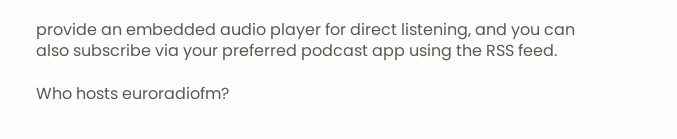provide an embedded audio player for direct listening, and you can also subscribe via your preferred podcast app using the RSS feed.

Who hosts euroradiofm?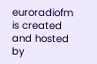euroradiofm is created and hosted by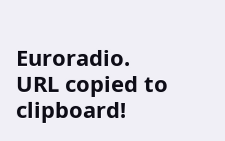Euroradio.
URL copied to clipboard!